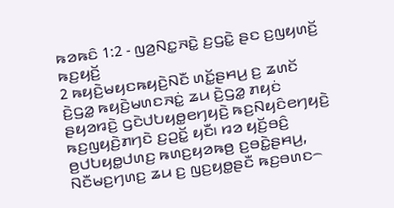ꤒꤤꤒꤢꤨ 1:2 - ꤜꤤ꤬ꤡꤢ꤭ꤏꤢꤧ꤭ ꤢ꤬ꤞꤢꤧ꤭ ꤔꤢ ꤢ꤬ꤜꤟꤛꤢꤩ꤬ ꤒꤢ꤬ꤟꤢꤩ꤬
2 ꤒꤟꤢꤧ꤬ꤗꤟꤢꤒꤟꤢꤧ꤬ꤡꤢꤪ ꤛꤢꤩ꤭ꤔꤌꤣ꤬ ꤢ꤬ ꤘꤛꤢꤩ ꤢꤧ꤬ꤞꤤ꤭ ꤒꤟꤢꤧ꤬ꤗꤛꤢꤏꤢꤦ꤭ ꤘꤣ ꤢꤧ꤬ꤞꤤ꤭ ꤊꤟꤢꤦ ꤔꤟꤤꤙꤢꤧ꤬ ꤞꤢꤧꤓꤝꤟꤥ꤭ꤕꤚꤟꤢꤧ꤬ ꤒꤢ꤬ꤡꤟꤢꤨꤕꤚꤟꤢꤧ꤬ ꤒꤢ꤬ꤜꤟꤢꤧ꤬ꤊꤚꤢꤧ ꤢ꤬ꤑꤢꤩ꤭ ꤟꤢꤪ꤯ ꤙꤤ ꤟꤢꤩ꤬ꤋꤢꤨ꤬ ꤥ꤬ꤓꤝꤟꤥ꤭ꤓꤛꤢ꤬ ꤒꤛꤢ꤬ꤟꤤꤒꤥ꤬ ꤢ꤬ꤋꤢꤧ꤭ꤔꤌꤣ꤬, ꤡꤢꤪꤗꤢ꤬ꤚꤛꤢ꤬ ꤘꤣ ꤢ꤬ ꤜꤢ꤬ꤟꤥ꤭ꤔꤢꤪ ꤒꤢ꤬ꤋꤛꤢ꤮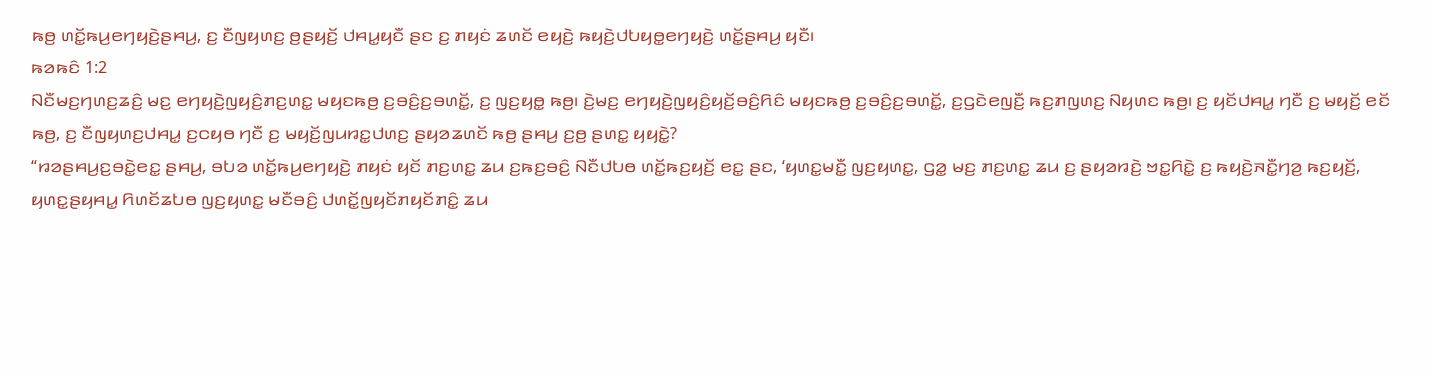ꤒꤥ꤬ ꤛꤢꤩ꤭ꤒꤣ꤬ꤕꤚꤟꤢꤧ꤬ꤔꤌꤣ꤬, ꤢ꤬ ꤢꤪꤜꤟꤛꤢ꤬ ꤥ꤬ꤔꤟꤢꤩ꤬ ꤓꤌꤣ꤭ꤟꤢꤪ ꤔꤢ ꤢ꤬ ꤊꤟꤢꤦ ꤘꤛꤢꤩ ꤕꤟꤢꤧ꤬ ꤒꤟꤢꤧ꤬ꤓꤝꤟꤥ꤭ꤕꤚꤟꤢꤧ꤬ ꤛꤢꤩ꤭ꤔꤌꤣ꤬ ꤟꤢꤪ꤯
ꤒꤤꤒꤢꤨ 1:2
ꤡꤢꤪꤗꤢ꤬ꤚꤛꤢ꤬ꤘꤢꤨ꤬ ꤗꤢ꤬ ꤕꤚꤟꤢꤧ꤬ꤜꤟꤢꤨ꤬ꤊꤢ꤬ꤛꤢ꤭ ꤗꤟꤢꤒꤥ꤬ ꤢ꤬ꤋꤢꤨ꤬ꤢ꤬ꤋꤛꤢꤩ꤭, ꤢ꤬ ꤜꤢ꤬ꤟꤥ꤭ ꤒꤥ꤬꤯ ꤢꤧ꤬ꤗꤢ꤬ ꤕꤚꤟꤢꤧ꤬ꤜꤟꤢꤨ꤬ꤟꤢꤩ꤬ꤋꤢꤨ꤬ꤖꤢꤨ ꤗꤟꤢꤒꤥ꤬ ꤢ꤬ꤋꤢꤨ꤬ꤢ꤬ꤋꤛꤢꤩ꤭, ꤢ꤬ꤞꤢꤧꤕꤜꤢꤪ꤬ ꤒꤢ꤬ꤊꤜꤛꤢ꤬ ꤡꤟꤛꤢ ꤒꤥ꤬꤯ ꤢ꤬ ꤟꤢꤩꤓꤌꤣ꤭ ꤚꤢꤪ ꤢ꤬ ꤗꤟꤢꤩ꤬ ꤕꤢꤩ ꤒꤥ꤬, ꤢ꤬ ꤢꤪꤜꤟꤛꤢ꤬ꤓꤌꤣ꤭ ꤢ꤬ꤍꤟꤥ ꤚꤢꤪ ꤢ꤬ ꤗꤟꤢꤩ꤬ꤜꤣꤙꤢ꤭ꤓꤛꤢ꤬ ꤔꤟꤤꤘꤛꤢꤩ ꤒꤥ꤬ ꤔꤌꤣ꤬ ꤢ꤬ꤥ꤬ ꤔꤛꤢ꤭ ꤟꤟꤢꤧ꤭?
“ꤙꤤꤔꤌꤣ꤬ꤢ꤬ꤋꤢꤧ꤭ꤕꤢ꤭ ꤔꤌꤣ꤬, ꤋꤝꤤ ꤛꤢꤩ꤭ꤒꤣ꤬ꤕꤚꤟꤢꤧ꤬ ꤊꤟꤢꤦ ꤟꤢꤩ ꤊꤢ꤬ꤛꤢ꤭ ꤘꤣ ꤢ꤬ꤒꤢ꤬ꤋꤢꤨ꤬ ꤡꤢꤪꤓꤝꤥ ꤛꤢꤩ꤭ꤒꤢ꤬ꤟꤢꤩ꤬ ꤕꤢ꤭ ꤔꤢ, ‘ꤟꤛꤢ꤭ꤗꤢꤪ꤭ ꤜꤢ꤬ꤟꤛꤢ꤭, ꤞꤤ꤭ ꤗꤢ꤬ ꤊꤢ꤬ꤛꤢ꤭ ꤘꤣ ꤢ꤬ ꤔꤟꤤꤙꤢꤧ꤬ ꤠꤢ꤭ꤖꤢꤧ꤭ ꤢ꤬ ꤒꤟꤢꤧ꤬ꤏꤢꤪ꤭ꤚꤤ꤬ ꤒꤢ꤬ꤟꤢꤩ꤬, ꤟꤛꤢ꤭ꤔꤟꤌꤣ꤭ ꤖꤛꤢꤩꤘꤝꤥ ꤜꤢ꤬ꤟꤛꤢ꤭ ꤗꤢꤪꤋꤢꤨ꤬ ꤓꤛꤢꤩ꤭ꤜꤟꤢꤩꤊꤟꤢꤩꤊꤢꤨ꤭ ꤘꤣ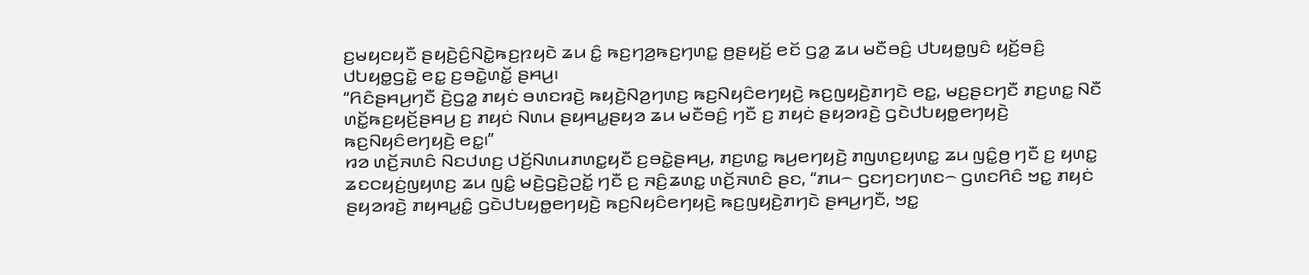ꤢ꤬ꤗꤟꤢꤟꤢꤪ ꤔꤟꤢꤧ꤬ꤢꤨ꤬ꤡꤢꤧ꤭ꤒꤢ꤬ꤐꤟꤢꤧ ꤘꤣ ꤢꤨ꤭ ꤒꤢ꤬ꤚꤤ꤬ꤒꤢ꤬ꤚꤛꤢ꤭ ꤥ꤬ꤔꤟꤢꤩ꤬ ꤕꤢꤩ ꤞꤤ꤭ ꤘꤣ ꤗꤢꤪꤋꤢꤨ꤬ ꤓꤝꤟꤥ꤭ꤜꤢꤨ ꤟꤢꤩ꤬ꤋꤢꤨ꤬ ꤓꤝꤟꤥ꤭ꤞꤢꤧ꤭ ꤕꤢ꤭ ꤢ꤬ꤋꤢꤧ꤭ꤛꤢꤩ꤭ ꤔꤌꤣ꤬꤯
“ꤖꤢꤨꤔꤌꤣ꤬ꤚꤢꤪ ꤢꤧ꤬ꤞꤤ꤭ ꤊꤟꤢꤦ ꤋꤛꤢꤙꤢꤧ꤬ ꤒꤟꤢꤧ꤬ꤡꤤ꤬ꤚꤛꤢ꤬ ꤒꤢ꤬ꤡꤟꤢꤨꤕꤚꤟꤢꤧ꤬ ꤒꤢ꤬ꤜꤟꤢꤧ꤬ꤊꤚꤢꤧ ꤕꤢ꤭, ꤗꤢ꤬ꤔꤢꤚꤢꤪ ꤊꤢ꤬ꤛꤢ꤭ ꤡꤢꤪ ꤛꤢꤩ꤭ꤒꤢ꤬ꤟꤢꤩ꤬ꤔꤌꤣ꤬ ꤢ꤬ ꤊꤟꤢꤦ ꤡꤛꤣ ꤔꤟꤌꤣ꤭ꤔꤟꤤ ꤘꤣ ꤗꤢꤪꤋꤢꤨ꤬ ꤚꤢꤪ ꤢ꤬ ꤊꤟꤢꤦ ꤔꤟꤤꤙꤢꤧ꤬ ꤞꤢꤧꤓꤝꤟꤥ꤭ꤕꤚꤟꤢꤧ꤬ ꤒꤢ꤬ꤡꤟꤢꤨꤕꤚꤟꤢꤧ꤬ ꤕꤢ꤭꤯”
ꤙꤤ ꤛꤢꤩ꤬ꤏꤛꤢꤨ ꤡꤢꤓꤛꤢ꤬ ꤓꤢꤩ꤬ꤡꤛꤣꤊꤛꤢ꤭ꤟꤢꤪ ꤢ꤬ꤋꤢꤧ꤭ꤔꤌꤣ꤬, ꤊꤢ꤬ꤛꤢ꤭ ꤒꤣ꤬ꤕꤚꤟꤢꤧ꤬ ꤊꤜꤛꤢ꤬ꤟꤛꤢ꤭ ꤘꤣ ꤜꤢꤨ꤭ꤥ꤬ ꤚꤢꤪ ꤢ꤬ ꤟꤛꤢ꤭ ꤘꤢꤍꤟꤢꤦ꤬ꤜꤟꤛꤢ꤬ ꤘꤣ ꤜꤢꤨ꤭ ꤗꤢꤧ꤬ꤞꤢꤧ꤬ꤑꤢꤩ꤭ ꤚꤢꤪ ꤢ꤬ ꤏꤢꤨ꤬ꤘꤛꤢ꤭ ꤛꤢꤩ꤬ꤏꤛꤢꤨ ꤔꤢ, “ꤊꤣ꤮ ꤞꤢꤚꤢꤚꤛꤢ꤮ ꤞꤛꤢꤖꤢꤨ ꤠꤢ꤭ ꤊꤟꤢꤦ ꤔꤟꤤꤙꤢꤧ꤬ ꤊꤟꤌꤣ꤭ꤢꤨ꤭ ꤞꤢꤧꤓꤝꤟꤥ꤭ꤕꤚꤟꤢꤧ꤬ ꤒꤢ꤬ꤡꤟꤢꤨꤕꤚꤟꤢꤧ꤬ ꤒꤢ꤬ꤜꤟꤢꤧ꤬ꤊꤚꤢꤧ ꤔꤌꤣ꤬ꤚꤢꤪ, ꤠꤢ꤭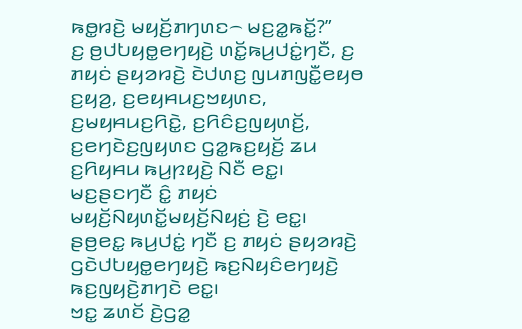ꤒꤥ꤭ꤙꤢꤧ꤬ ꤗꤟꤢꤩ꤬ꤊꤚꤛꤢ꤮ ꤗꤢ꤬ꤤ꤭ꤒꤢꤩ꤭?”
ꤢ꤬ ꤥ꤬ꤓꤝꤟꤥ꤭ꤕꤚꤟꤢꤧ꤬ ꤛꤢꤩ꤭ꤒꤣ꤬ꤓꤢꤦ꤭ꤚꤢꤪ, ꤢ꤬ ꤊꤟꤢꤦ ꤔꤟꤤꤙꤢꤧ꤬ ꤢꤧꤓꤛꤢ꤬ ꤜꤣꤊꤜꤢꤪ꤭ꤕꤟꤥ ꤢ꤬ꤟꤤ꤬, ꤢ꤬ꤕꤟꤌꤣꤢ꤬ꤠꤟꤛꤢ, ꤢ꤬ꤗꤟꤌꤣꤢ꤬ꤖꤢꤧ꤭, ꤢ꤬ꤖꤢꤨꤢ꤬ꤜꤟꤛꤢꤩ꤬, ꤢ꤬ꤕꤚꤢꤧꤢ꤬ꤜꤟꤛꤢ ꤞꤤ꤭ꤒꤢ꤬ꤟꤢꤩ꤬ ꤘꤣ ꤢ꤬ꤖꤟꤌꤣ ꤒꤣ꤬ꤐꤟꤢꤧ꤬ ꤡꤢꤪ ꤕꤢ꤭꤯ ꤗꤢ꤬ꤔꤢꤚꤢꤪ ꤢꤨ꤭ ꤊꤟꤢꤦ ꤗꤟꤢꤩ꤬ꤡꤟꤛꤢꤩ꤭ꤗꤟꤢꤩ꤬ꤡꤟꤢꤦ꤬ ꤢꤧ꤬ ꤕꤢ꤭꤯ ꤔꤥ꤬ꤕꤢ꤭ ꤒꤣ꤬ꤓꤢꤦ꤭ ꤚꤢꤪ ꤢ꤬ ꤊꤟꤢꤦ ꤔꤟꤤꤙꤢꤧ꤬ ꤞꤢꤧꤓꤝꤟꤥ꤭ꤕꤚꤟꤢꤧ꤬ ꤒꤢ꤬ꤡꤟꤢꤨꤕꤚꤟꤢꤧ꤬ ꤒꤢ꤬ꤜꤟꤢꤧ꤬ꤊꤚꤢꤧ ꤕꤢ꤭꤯
ꤠꤢ꤭ ꤘꤛꤢꤩ ꤢꤧ꤬ꤞꤤ꤭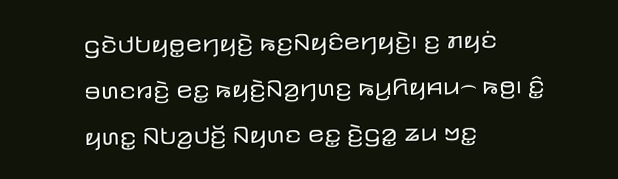ꤞꤢꤧꤓꤝꤟꤥ꤭ꤕꤚꤟꤢꤧ꤬ ꤒꤢ꤬ꤡꤟꤢꤨꤕꤚꤟꤢꤧ꤬꤯ ꤢ꤬ ꤊꤟꤢꤦ ꤋꤛꤢꤙꤢꤧ꤬ ꤕꤢ꤭ ꤒꤟꤢꤧ꤬ꤡꤤ꤬ꤚꤛꤢ꤬ ꤒꤣ꤬ꤖꤟꤌꤣ꤮ ꤒꤥ꤬꤯ ꤢꤨ꤭ ꤟꤛꤢ꤭ ꤡꤝꤤ꤬ꤓꤢꤩ꤬ ꤡꤟꤛꤢ ꤕꤢ꤭ ꤢꤧ꤬ꤞꤤ꤭ ꤘꤣ ꤠꤢ꤭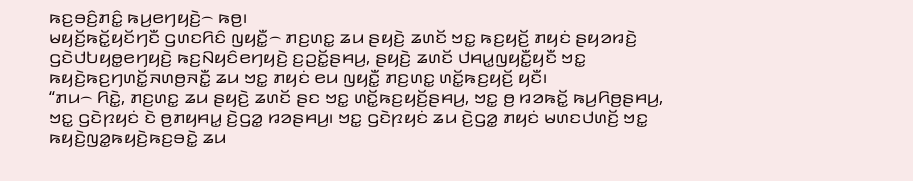ꤒꤢ꤬ꤋꤢꤨ꤬ꤊꤢꤨ꤭ ꤒꤣ꤬ꤕꤚꤟꤢꤧ꤬꤮ ꤒꤥ꤬꤯
ꤗꤟꤢꤩ꤬ꤒꤢꤩ꤭ꤟꤢꤩꤚꤢꤪ ꤞꤛꤢꤖꤢꤨ ꤜꤟꤢꤪ꤭꤮ ꤊꤢ꤬ꤛꤢ꤭ ꤘꤣ ꤔꤟꤢꤧ꤬ ꤘꤛꤢꤩ ꤠꤢ꤭ ꤒꤢ꤬ꤟꤢꤩ꤬ ꤊꤟꤢꤦ ꤔꤟꤤꤙꤢꤧ꤬ ꤞꤢꤧꤓꤝꤟꤥ꤭ꤕꤚꤟꤢꤧ꤬ ꤒꤢ꤬ꤡꤟꤢꤨꤕꤚꤟꤢꤧ꤬ ꤢ꤬ꤑꤢꤩ꤭ꤔꤌꤣ꤬, ꤔꤟꤢꤧ꤬ ꤘꤛꤢꤩ ꤓꤌꤣ꤭ꤜꤟꤢꤪ꤭ꤟꤢꤪ ꤠꤢ꤭ ꤒꤟꤢꤧ꤬ꤒꤢ꤬ꤚꤛꤢꤩ꤭ꤏꤛꤥ꤬ꤏꤢꤪ꤭ ꤘꤣ ꤠꤢ꤭ ꤊꤟꤢꤦ ꤕꤣ ꤜꤟꤢꤪ꤭ ꤊꤢ꤬ꤛꤢ꤭ ꤛꤢꤩ꤭ꤒꤢ꤬ꤟꤢꤩ꤬ ꤟꤢꤪ꤯
“ꤊꤣ꤮ ꤖꤢꤧ꤭, ꤊꤢ꤬ꤛꤢ꤭ ꤘꤣ ꤔꤟꤢꤧ꤬ ꤘꤛꤢꤩ ꤔꤢ ꤠꤢ꤭ ꤛꤢꤩ꤭ꤒꤢ꤬ꤟꤢꤩ꤬ꤔꤌꤣ꤬, ꤠꤢ꤭ ꤥ꤬ ꤙꤤꤒꤢꤩ꤭ ꤒꤣ꤬ꤖꤥ꤬ꤔꤌꤣ꤬, ꤠꤢ꤭ ꤞꤢꤧꤐꤟꤢꤦ ꤢꤧ ꤥ꤬ꤊꤟꤌꤣ꤭ ꤢꤧ꤬ꤞꤤ꤭ ꤙꤤꤔꤌꤣ꤬꤯ ꤠꤢ꤭ ꤞꤢꤧꤐꤟꤢꤦ ꤘꤣ ꤢꤧ꤬ꤞꤤ꤭ ꤊꤟꤢꤦ ꤗꤛꤢꤓꤛꤢꤩ꤬ ꤠꤢ꤭ ꤒꤟꤢꤧ꤬ꤜꤤ꤭ꤒꤟꤢꤧ꤬ꤒꤢ꤬ꤋꤢꤧ꤭ ꤘꤣ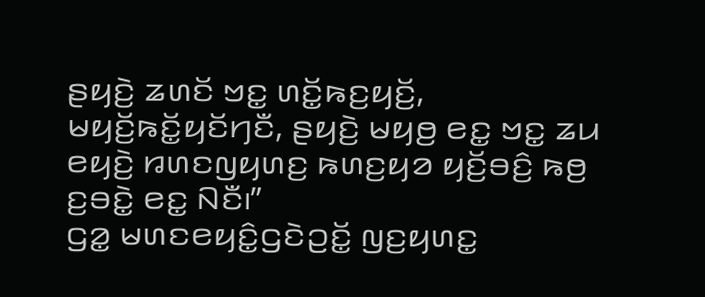ꤔꤟꤢꤧ꤬ ꤘꤛꤢꤩ ꤠꤢ꤭ ꤛꤢꤩ꤭ꤒꤢ꤬ꤟꤢꤩ꤬, ꤗꤟꤢꤩ꤬ꤒꤢꤩ꤭ꤟꤢꤩꤚꤢꤪ, ꤔꤟꤢꤧ꤬ ꤗꤟꤥ꤬ ꤕꤢ꤭ ꤠꤢ꤭ ꤘꤣ ꤕꤟꤢꤧ꤬ ꤙꤛꤢꤜꤟꤛꤢ꤬ ꤒꤛꤢ꤬ꤟꤤ ꤟꤢꤩ꤬ꤋꤢꤨ꤬ ꤒꤥ꤬ ꤢ꤬ꤋꤢꤧ꤭ ꤕꤢ꤭ ꤡꤢꤪ꤯”
ꤞꤤ꤭ ꤗꤛꤢꤕꤟꤢꤨ꤭ꤞꤢꤧꤑꤢꤩ꤭ ꤜꤢ꤬ꤟꤛꤢ꤭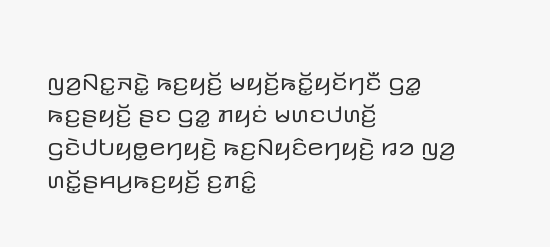ꤜꤤ꤬ꤡꤢ꤭ꤏꤢꤧ꤭ ꤒꤢ꤬ꤟꤢꤩ꤬ ꤗꤟꤢꤩ꤬ꤒꤢꤩ꤭ꤟꤢꤩꤚꤢꤪ ꤞꤤ꤭ ꤒꤢ꤬ꤔꤟꤢꤩ꤬ ꤔꤢ ꤞꤤ꤭ ꤊꤟꤢꤦ ꤗꤛꤢꤓꤛꤢꤩ꤬ ꤞꤢꤧꤓꤝꤟꤥ꤭ꤕꤚꤟꤢꤧ꤬ ꤒꤢ꤬ꤡꤟꤢꤨꤕꤚꤟꤢꤧ꤬ ꤙꤤ ꤜꤤ꤬ ꤛꤢꤩ꤭ꤔꤌꤣ꤬ꤒꤢ꤬ꤟꤢꤩ꤬ ꤢ꤬ꤊꤢꤨ꤭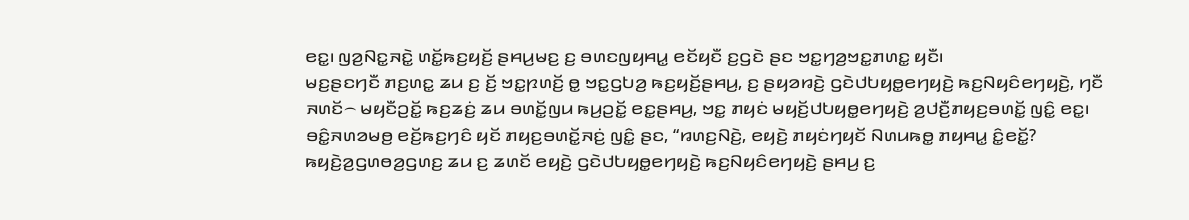ꤕꤢ꤭꤯ ꤜꤤ꤬ꤡꤢ꤭ꤏꤢꤧ꤭ ꤛꤢꤩ꤭ꤒꤢ꤬ꤟꤢꤩ꤬ ꤔꤌꤣ꤬ꤗꤢ꤬ ꤢ꤬ ꤋꤛꤢꤜꤟꤌꤣ꤭ ꤕꤢꤩꤟꤢꤪ ꤢ꤬ꤞꤢꤧ ꤔꤢ ꤠꤢ꤭ꤚꤤ꤬ꤠꤢ꤭ꤊꤛꤢ꤭ ꤟꤢꤪ꤯
ꤗꤢ꤬ꤔꤢꤚꤢꤪ ꤊꤢ꤬ꤛꤢ꤭ ꤘꤣ ꤢ꤬ ꤢꤩ꤬ ꤠꤢ꤭ꤐꤛꤢꤩ꤬ ꤥ꤭ ꤠꤢ꤭ꤞꤝꤤ꤬ ꤒꤢ꤬ꤟꤢꤩ꤬ꤔꤌꤣ꤬, ꤢ꤬ ꤔꤟꤤꤙꤢꤧ꤬ ꤞꤢꤧꤓꤝꤟꤥ꤭ꤕꤚꤟꤢꤧ꤬ ꤒꤢ꤬ꤡꤟꤢꤨꤕꤚꤟꤢꤧ꤬, ꤚꤢꤪ ꤏꤛꤢꤩ꤮ ꤗꤟꤢꤪꤑꤢꤩ꤭ ꤒꤢ꤬ꤘꤢꤦ꤬ ꤘꤣ ꤋꤛꤢꤩ꤭ꤜꤣ ꤒꤣ꤬ꤑꤢꤩ꤭ ꤕꤢ꤭ꤔꤌꤣ꤬, ꤠꤢ꤭ ꤊꤟꤢꤦ ꤗꤟꤢꤩ꤬ꤓꤝꤟꤥ꤭ꤕꤚꤟꤢꤧ꤬ ꤤ꤬ꤓꤢꤪ꤬ꤊꤟꤢ꤬ꤋꤛꤢꤩ꤭ ꤜꤢꤨ꤭ ꤕꤢ꤭꤯
ꤋꤢꤨ꤭ꤏꤛꤤꤗꤥ꤬ ꤕꤢꤩ꤬ꤒꤢ꤬ꤚꤢꤨ ꤟꤢꤩ ꤊꤟꤢ꤬ꤋꤛꤢꤩ꤭ꤏꤢꤦ꤬ ꤜꤢꤨ꤭ ꤔꤢ, “ꤙꤛꤢ꤬ꤡꤢꤧ꤬, ꤕꤟꤢꤧ꤬ ꤊꤟꤢꤦꤚꤟꤢꤩ ꤡꤛꤣꤒꤥ꤭ ꤊꤟꤌꤣ꤭ ꤢꤨ꤭ꤕꤢꤩ꤭? ꤒꤟꤢꤧ꤬ꤤ꤬ꤞꤛꤥꤤ꤬ꤞꤛꤢ꤬ ꤘꤣ ꤢ꤬ ꤘꤛꤢꤩ ꤕꤟꤢꤧ꤬ ꤞꤢꤧꤓꤝꤟꤥ꤭ꤕꤚꤟꤢꤧ꤬ ꤒꤢ꤬ꤡꤟꤢꤨꤕꤚꤟꤢꤧ꤬ ꤔꤌꤣ꤬ ꤢ꤬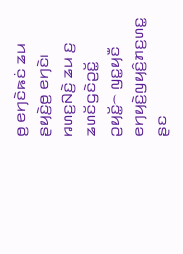ꤥ꤬ ꤕꤚꤢꤧꤒꤢꤦ ꤘꤣ ꤔꤟꤢꤧ꤬ꤥ꤬ ꤕꤚꤢꤧ꤯
ꤙꤛꤢ꤬ꤡꤢꤧ꤬ ꤘꤣ ꤢ꤬ ꤘꤛꤢꤩꤞꤢꤧꤑꤢꤩ꤭ ꤑꤟꤢꤩ꤭꤮ ꤜꤢ꤭ꤟꤢꤪ ꤕꤚꤟꤢꤧ꤬ꤜꤟꤢꤨ꤬ꤊꤢ꤬ꤛꤢ꤭ ꤔꤢ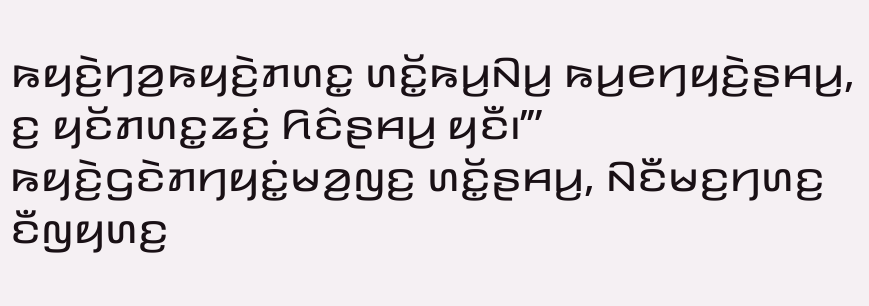ꤒꤟꤢꤧ꤬ꤚꤤ꤬ꤒꤟꤢꤧ꤬ꤊꤛꤢ꤭ ꤛꤢꤩ꤭ꤒꤣ꤬ꤡꤣ꤬ ꤒꤣ꤬ꤕꤚꤟꤢꤧ꤬ꤔꤌꤣ꤬, ꤢ꤬ ꤟꤢꤩꤊꤛꤢ꤭ꤘꤢꤦ꤬ ꤖꤢꤨꤔꤌꤣ꤬ ꤟꤢꤪ꤯’”
ꤒꤟꤢꤧ꤬ꤞꤢꤧꤊꤚꤟꤢꤦ꤭ꤗꤤ꤬ꤜꤢ꤬ ꤛꤢꤩ꤭ꤔꤌꤣ꤬, ꤡꤢꤪꤗꤢ꤬ꤚꤛꤢ꤬ ꤢꤪꤜꤟꤛꤢ꤬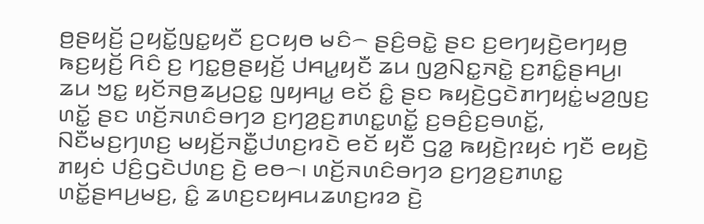ꤥ꤬ꤔꤟꤢꤩ꤬ ꤑꤟꤢꤩ꤭ꤜꤢ꤭ꤟꤢꤪ ꤢ꤬ꤍꤟꤥ ꤗꤢꤨ꤮ ꤔꤢꤨ꤬ꤋꤢꤧ꤭ ꤔꤢ ꤢ꤬ꤕꤚꤟꤢꤧ꤬ꤕꤚꤟꤥ꤬ ꤒꤢ꤬ꤟꤢꤩ꤬ ꤖꤢꤨ ꤢ꤬ ꤚꤢ꤭ꤥ꤬ꤔꤟꤢꤩ꤬ ꤓꤌꤣ꤭ꤟꤢꤪ ꤘꤣ ꤜꤤ꤬ꤡꤢ꤭ꤏꤢꤧ꤭ ꤢ꤬ꤊꤢꤨ꤭ꤔꤌꤣ꤬꤯
ꤘꤣ ꤠꤢ꤭ ꤟꤢꤩꤏꤥ꤬ꤘꤣ꤬ꤑꤢ꤭ ꤜꤟꤌꤣ꤭ ꤕꤢꤩ ꤢꤨ꤭ ꤔꤢ ꤒꤟꤢꤧ꤬ꤞꤢꤧꤊꤚꤟꤢꤦ꤭ꤗꤤ꤬ꤜꤢ꤬ ꤛꤢꤩ꤭ ꤔꤢ ꤛꤢꤩ꤬ꤏꤛꤢꤨꤋꤚꤤ ꤢ꤬ꤚꤤ꤬ꤢ꤬ꤊꤛꤢ꤭ꤛꤢꤩ꤭ ꤢ꤬ꤋꤢꤨ꤬ꤢ꤬ꤋꤛꤢꤩ꤭, ꤡꤢꤪꤗꤢ꤬ꤚꤛꤢ꤬ ꤗꤟꤢꤩ꤬ꤏꤢꤪ꤭ꤓꤛꤢ꤬ꤙꤢꤧ ꤕꤢꤩ ꤟꤢꤪ ꤞꤤ꤭ ꤒꤟꤢꤧ꤬ꤐꤟꤢꤦ ꤚꤢꤪ ꤕꤟꤢꤧ꤬ ꤊꤟꤢꤦ ꤓꤢꤨ꤬ꤞꤢꤧꤓꤛꤢ꤬ ꤢꤧ꤬ ꤕꤥ꤮꤯ ꤛꤢꤩ꤬ꤏꤛꤢꤨꤋꤚꤤ ꤢ꤬ꤚꤤ꤬ꤢ꤬ꤊꤛꤢ꤭ ꤛꤢꤩ꤭ꤔꤌꤣ꤬ꤗꤢ꤬, ꤢꤨ꤭ ꤘꤛꤢ꤬ꤢꤟꤌꤣꤘꤛꤢ꤬ꤙꤤ ꤢꤧ꤬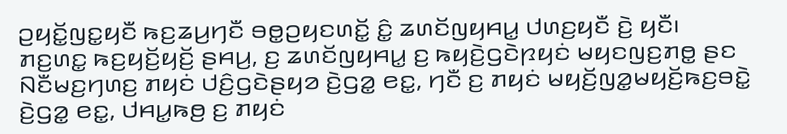ꤑꤟꤢꤩ꤭ꤜꤢ꤭ꤟꤢꤪ ꤒꤢ꤬ꤘꤣ꤬ꤚꤢꤪ ꤋꤥ꤭ꤑꤟꤢꤛꤢꤩ꤭ ꤢꤨ꤭ ꤘꤛꤢꤩꤜꤟꤌꤣ꤭ ꤓꤛꤢ꤬ꤟꤢꤪ ꤢꤧ꤬ ꤟꤢꤪ꤯
ꤊꤢ꤬ꤛꤢ꤭ ꤒꤢ꤬ꤟꤢꤩ꤬ꤟꤢꤩ꤬ ꤔꤌꤣ꤬, ꤢ꤬ ꤘꤛꤢꤩꤜꤟꤌꤣ꤭ ꤢ꤬ ꤒꤟꤢꤧ꤬ꤞꤢꤧꤐꤟꤢꤦ ꤗꤟꤢꤜꤢ꤬ꤊꤥ꤭ ꤔꤢ ꤡꤢꤪꤗꤢ꤬ꤚꤛꤢ꤬ ꤊꤟꤢꤦ ꤓꤢꤨ꤬ꤞꤢꤧꤔꤟꤤ ꤢꤧ꤬ꤞꤤ꤭ ꤕꤢ꤭, ꤚꤢꤪ ꤢ꤬ ꤊꤟꤢꤦ ꤗꤟꤢꤩ꤬ꤜꤤ꤭ꤗꤟꤢꤩ꤬ꤒꤢ꤬ꤋꤢꤧ꤭ ꤢꤧ꤬ꤞꤤ꤭ ꤕꤢ꤭, ꤓꤌꤣ꤭ꤒꤥ꤬ ꤢ꤬ ꤊꤟꤢꤦ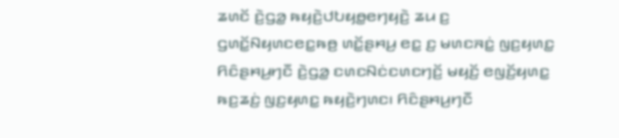ꤘꤛꤢꤩ ꤢꤧ꤬ꤞꤤ꤭ ꤒꤟꤢꤧ꤬ꤓꤝꤟꤥ꤭ꤕꤚꤟꤢꤧ꤬ ꤘꤣ ꤢ꤬ ꤞꤛꤢꤩ꤭ꤡꤟꤛꤢꤕꤢ꤭ꤒꤥ꤬ ꤛꤢꤩ꤭ꤔꤌꤣ꤬ ꤕꤢ꤭ ꤢ꤬ ꤗꤛꤢꤏꤢꤦ꤭ ꤜꤢ꤬ꤟꤛꤢ꤭ ꤖꤢꤨꤔꤌꤣ꤬ꤚꤢꤪ ꤢꤧ꤬ꤞꤤ꤭ ꤢꤛꤢꤡꤢꤦꤢꤛꤢꤚꤢꤩ꤬ ꤗꤟꤢꤩ꤬ ꤕꤜꤢꤩ꤬ꤟꤛꤢ꤭ ꤒꤢ꤬ꤘꤢꤦ꤬ ꤜꤢ꤬ꤟꤛꤢ꤭ ꤒꤟꤢꤧ꤬ꤚꤛꤢ꤯ ꤖꤢꤨꤔꤌꤣ꤬ꤚꤢꤪ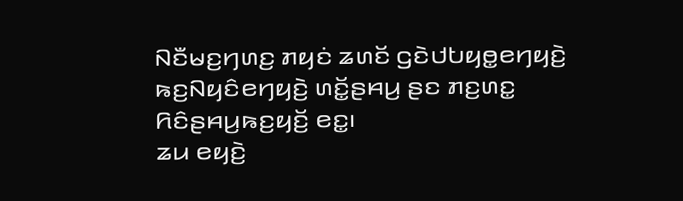ꤡꤢꤪꤗꤢ꤬ꤚꤛꤢ꤬ ꤊꤟꤢꤦ ꤘꤛꤢꤩ ꤞꤢꤧꤓꤝꤟꤥ꤭ꤕꤚꤟꤢꤧ꤬ ꤒꤢ꤬ꤡꤟꤢꤨꤕꤚꤟꤢꤧ꤬ ꤛꤢꤩ꤭ꤔꤌꤣ꤬ ꤔꤢ ꤊꤢ꤬ꤛꤢ꤭ ꤖꤢꤨꤔꤌꤣ꤬ꤒꤢ꤬ꤟꤢꤩ꤬ ꤕꤢ꤭꤯
ꤘꤣ ꤕꤟꤢꤧ꤬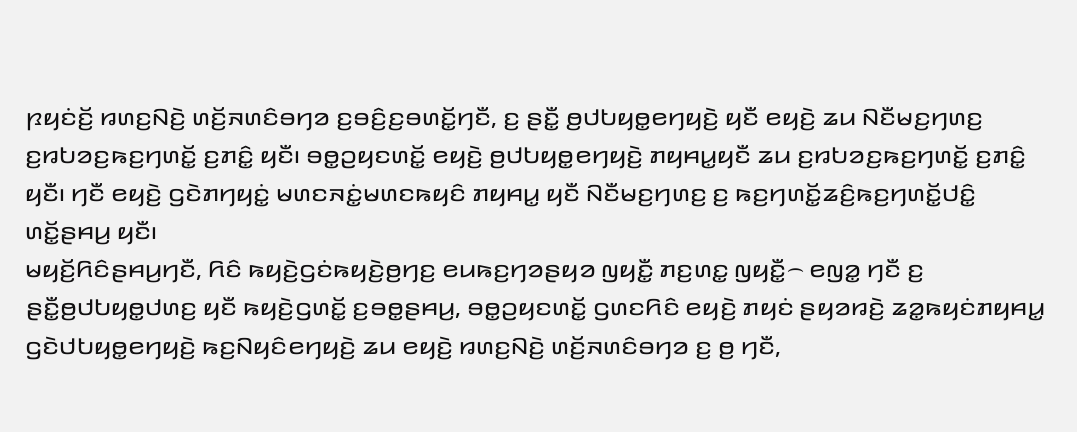ꤐꤟꤢꤦꤢꤩ꤬ ꤙꤛꤢ꤬ꤡꤢꤧ꤬ ꤛꤢꤩ꤬ꤏꤛꤢꤨꤋꤚꤤ ꤢ꤬ꤋꤢꤨ꤬ꤢ꤬ꤋꤛꤢꤩ꤭ꤚꤢꤪ, ꤢ꤬ ꤔꤢꤪ꤭ ꤥ꤬ꤓꤝꤟꤥ꤭ꤕꤚꤟꤢꤧ꤬ ꤟꤢꤪ ꤕꤟꤢꤧ꤬ ꤘꤣ ꤡꤢꤪꤗꤢ꤬ꤚꤛꤢ꤬ ꤢ꤬ꤙꤝꤤꤢ꤬ꤒꤢ꤬ꤚꤛꤢꤩ꤭ ꤢ꤬ꤊꤢꤨ꤭ ꤟꤢꤪ꤯ ꤋꤥ꤭ꤑꤟꤢꤛꤢꤩ꤭ ꤕꤟꤢꤧ꤬ ꤥ꤬ꤓꤝꤟꤥ꤭ꤕꤚꤟꤢꤧ꤬ ꤊꤟꤌꤣ꤭ꤟꤢꤪ ꤘꤣ ꤢ꤬ꤙꤝꤤꤢ꤬ꤒꤢ꤬ꤚꤛꤢꤩ꤭ ꤢ꤬ꤊꤢꤨ꤭ ꤟꤢꤪ꤯ ꤚꤢꤪ ꤕꤟꤢꤧ꤬ ꤞꤢꤧꤊꤚꤟꤢꤦ꤭ ꤗꤛꤢꤏꤢꤦ꤭ꤗꤛꤢꤒꤟꤢꤨ ꤊꤟꤌꤣ꤭ ꤟꤢꤪ ꤡꤢꤪꤗꤢ꤬ꤚꤛꤢ꤬ ꤢ꤬ ꤒꤢ꤬ꤚꤛꤢꤩ꤭ꤘꤢꤨ꤬ꤒꤢ꤬ꤚꤛꤢꤩ꤭ꤓꤢꤨ꤭ ꤛꤢꤩ꤭ꤔꤌꤣ꤬ ꤟꤢꤪ꤯
ꤗꤟꤢꤩ꤬ꤖꤢꤨꤔꤌꤣ꤬ꤚꤢꤪ, ꤖꤢꤨ ꤒꤟꤢꤧ꤬ꤞꤢꤦꤒꤟꤢꤧ꤬ꤥ꤬ꤚꤢ꤬ ꤕꤣꤒꤢ꤬ꤚꤤꤔꤟꤤ ꤜꤟꤢꤪ꤭ ꤊꤢ꤬ꤛꤢ꤭ ꤜꤟꤢꤪ꤭꤮ ꤕꤜꤤ꤭ ꤚꤢꤪ ꤢ꤬ ꤔꤢꤪ꤭ꤥ꤬ꤓꤝꤟꤥ꤭ꤓꤛꤢ꤬ ꤟꤢꤪ ꤒꤟꤢꤧ꤬ꤞꤛꤢꤩ꤭ ꤢ꤬ꤋꤥ꤭ꤔꤌꤣ꤬, ꤋꤥ꤭ꤑꤟꤢꤛꤢꤩ꤭ ꤞꤛꤢꤖꤢꤨ ꤕꤟꤢꤧ꤬ ꤊꤟꤢꤦ ꤔꤟꤤꤙꤢꤧ꤬ ꤘꤤ꤭ꤒꤟꤢꤦꤊꤟꤌꤣ꤭ ꤞꤢꤧꤓꤝꤟꤥ꤭ꤕꤚꤟꤢꤧ꤬ ꤒꤢ꤬ꤡꤟꤢꤨꤕꤚꤟꤢꤧ꤬ ꤘꤣ ꤕꤟꤢꤧ꤬ ꤙꤛꤢ꤬ꤡꤢꤧ꤬ ꤛꤢꤩ꤬ꤏꤛꤢꤨꤋꤚꤤ ꤢ꤬ ꤥ꤬ ꤚꤢꤪ,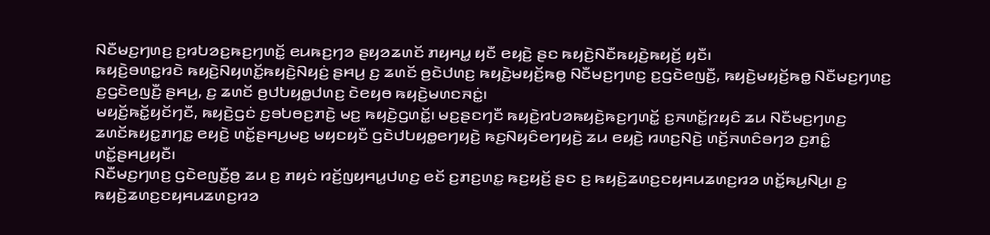ꤡꤢꤪꤗꤢ꤬ꤚꤛꤢ꤬ ꤢ꤬ꤙꤝꤤꤢ꤬ꤒꤢ꤬ꤚꤛꤢꤩ꤭ ꤕꤣꤒꤢ꤬ꤚꤤ ꤔꤟꤤꤘꤛꤢꤩ ꤊꤟꤌꤣ꤭ ꤟꤢꤪ ꤕꤟꤢꤧ꤬ ꤔꤢ ꤒꤟꤢꤧ꤬ꤡꤢꤪꤒꤟꤢꤧ꤬ꤒꤟꤢꤩ꤬ ꤟꤢꤪ꤯
ꤒꤟꤢꤧ꤬ꤋꤛꤢ꤭ꤙꤢꤧ ꤒꤟꤢꤧ꤬ꤡꤟꤛꤢꤩ꤭ꤒꤟꤢꤧ꤬ꤡꤟꤢꤦ꤬ ꤔꤌꤣ꤬ ꤢ꤬ ꤘꤛꤢꤩ ꤥ꤬ꤢꤧꤓꤛꤢ꤬ ꤒꤟꤢꤧ꤬ꤗꤟꤢꤩ꤬ꤒꤥ꤭ ꤡꤢꤪꤗꤢ꤬ꤚꤛꤢ꤬ ꤢ꤬ꤞꤢꤧꤕꤜꤢꤪ꤬, ꤒꤟꤢꤧ꤬ꤗꤟꤢꤩ꤬ꤒꤥ꤭ ꤡꤢꤪꤗꤢ꤬ꤚꤛꤢ꤬ ꤢ꤬ꤞꤢꤧꤕꤜꤢꤪ꤬ ꤔꤌꤣ꤬, ꤢ꤬ ꤘꤛꤢꤩ ꤥ꤬ꤓꤝꤟꤥ꤭ꤓꤛꤢ꤬ ꤢꤧꤕꤟꤥ ꤒꤟꤢꤧ꤬ꤗꤛꤢꤏꤢꤦ꤭꤯
ꤗꤟꤢꤩ꤬ꤒꤢꤩ꤭ꤟꤢꤩꤚꤢꤪ, ꤒꤟꤢꤧ꤬ꤞꤢꤦ ꤢ꤬ꤋꤝꤥꤢ꤬ꤊꤢꤧ꤬ ꤗꤢ꤬ ꤒꤟꤢꤧ꤬ꤞꤛꤢꤩ꤭꤯ ꤗꤢ꤬ꤔꤢꤚꤢꤪ ꤒꤟꤢꤧ꤬ꤙꤝꤤꤒꤟꤢꤧ꤬ꤒꤢ꤬ꤚꤛꤢꤩ꤭ ꤢ꤬ꤏꤛꤢꤩ꤭ꤐꤟꤢꤨ ꤘꤣ ꤡꤢꤪꤗꤢ꤬ꤚꤛꤢ꤬ ꤘꤛꤢꤩꤒꤟꤢ꤭ꤊꤚꤢ꤭ ꤕꤟꤢꤧ꤬ ꤛꤢꤩ꤭ꤔꤌꤣ꤬ꤗꤢ꤬ ꤗꤟꤢꤟꤢꤪ ꤞꤢꤧꤓꤝꤟꤥ꤭ꤕꤚꤟꤢꤧ꤬ ꤒꤢ꤬ꤡꤟꤢꤨꤕꤚꤟꤢꤧ꤬ ꤘꤣ ꤕꤟꤢꤧ꤬ ꤙꤛꤢ꤬ꤡꤢꤧ꤬ ꤛꤢꤩ꤬ꤏꤛꤢꤨꤋꤚꤤ ꤢ꤬ꤊꤢꤨ꤭ ꤛꤢꤩ꤭ꤔꤌꤣ꤬ꤟꤢꤪ꤯
ꤡꤢꤪꤗꤢ꤬ꤚꤛꤢ꤬ ꤞꤢꤧꤕꤜꤢꤪ꤬ꤥ꤬ ꤘꤣ ꤢ꤬ ꤊꤟꤢꤦ ꤙꤢꤩ꤬ꤜꤟꤌꤣ꤭ꤓꤛꤢ꤬ ꤕꤢꤩ ꤢ꤬ꤊꤢ꤬ꤛꤢ꤭ ꤒꤢ꤬ꤟꤢꤩ꤬ ꤔꤢ ꤢ꤬ ꤒꤟꤢꤧ꤬ꤘꤛꤢ꤬ꤢꤟꤌꤣꤘꤛꤢ꤬ꤙꤤ ꤛꤢꤩ꤭ꤒꤣ꤬ꤡꤣ꤬꤯ ꤢ꤬ ꤒꤟꤢꤧ꤬ꤘꤛꤢ꤬ꤢꤟꤌꤣꤘꤛꤢ꤬ꤙꤤ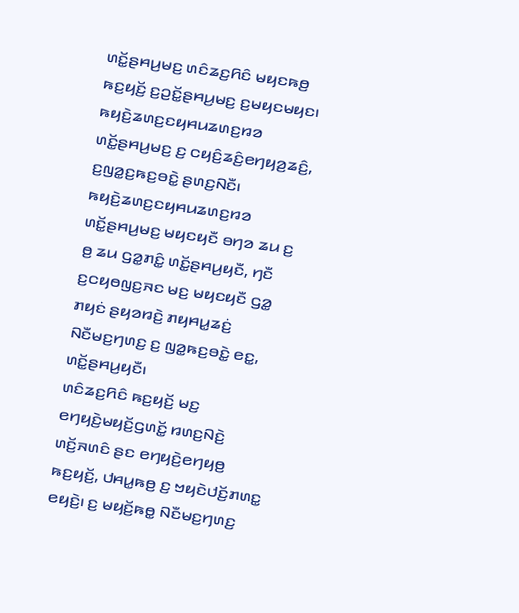ꤛꤢꤩ꤭ꤔꤌꤣ꤬ꤗꤢ꤬ ꤛꤢꤨꤘꤢ꤬ꤖꤢꤨ ꤗꤟꤢꤒꤥ꤬ ꤒꤢ꤬ꤟꤢꤩ꤬ ꤢ꤬ꤑꤢꤩ꤭ꤔꤌꤣ꤬ꤗꤢ꤬ ꤢ꤬ꤗꤟꤢꤗꤟꤢ꤯ ꤒꤟꤢꤧ꤬ꤘꤛꤢ꤬ꤢꤟꤌꤣꤘꤛꤢ꤬ꤙꤤ ꤛꤢꤩ꤭ꤔꤌꤣ꤬ꤗꤢ꤬ ꤢ꤬ ꤍꤟꤢꤨ꤬ꤘꤢꤨ꤬ꤕꤚꤟꤤ꤬ꤘꤢꤨ꤬, ꤢ꤬ꤜꤤ꤭ꤢ꤬ꤒꤢ꤬ꤋꤢꤧ꤭ ꤔꤛꤢ꤬ꤡꤢꤪ꤯ ꤒꤟꤢꤧ꤬ꤘꤛꤢ꤬ꤢꤟꤌꤣꤘꤛꤢ꤬ꤙꤤ ꤛꤢꤩ꤭ꤔꤌꤣ꤬ꤗꤢ꤬ ꤗꤟꤢꤟꤢꤪ ꤋꤚꤤ ꤘꤣ ꤢ꤬ ꤥ꤬ ꤘꤣ ꤞꤤ꤭ꤊꤢꤨ꤭ ꤛꤢꤩ꤭ꤔꤌꤣ꤬ꤟꤢꤪ, ꤚꤢꤪ ꤢ꤬ꤍꤟꤥꤜꤢ꤬ꤏꤢ ꤗꤢ꤬ ꤗꤟꤢꤟꤢꤪ ꤞꤤ꤭ ꤊꤟꤢꤦ ꤔꤟꤤꤙꤢꤧ꤬ ꤊꤟꤌꤣ꤭ꤘꤢꤦ꤬ ꤡꤢꤪꤗꤢ꤬ꤚꤛꤢ꤬ ꤢ꤬ ꤜꤤ꤭ꤒꤢ꤬ꤋꤢꤧ꤭ ꤕꤢ꤭, ꤛꤢꤩ꤭ꤔꤌꤣ꤬ꤟꤢꤪ꤯
ꤛꤢꤨꤘꤢ꤬ꤖꤢꤨ ꤒꤢ꤬ꤟꤢꤩ꤬ ꤗꤢ꤬ ꤕꤚꤟꤢꤧ꤬ꤗꤟꤢꤩ꤬ꤞꤛꤢꤩ꤭ ꤙꤛꤢ꤬ꤡꤢꤧ꤬ ꤛꤢꤩ꤬ꤏꤛꤢꤨ ꤔꤢ ꤕꤚꤟꤢꤧ꤬ꤕꤚꤟꤥ꤬ ꤒꤢ꤬ꤟꤢꤩ꤬, ꤓꤌꤣ꤭ꤒꤥ꤬ ꤢ꤬ ꤠꤟꤢꤧꤓꤢꤩ꤬ꤊꤛꤢ꤭ ꤕꤟꤢꤧ꤬꤯ ꤢ꤬ ꤗꤟꤢꤩ꤬ꤒꤥ꤭ ꤡꤢꤪꤗꤢ꤬ꤚꤛꤢ꤬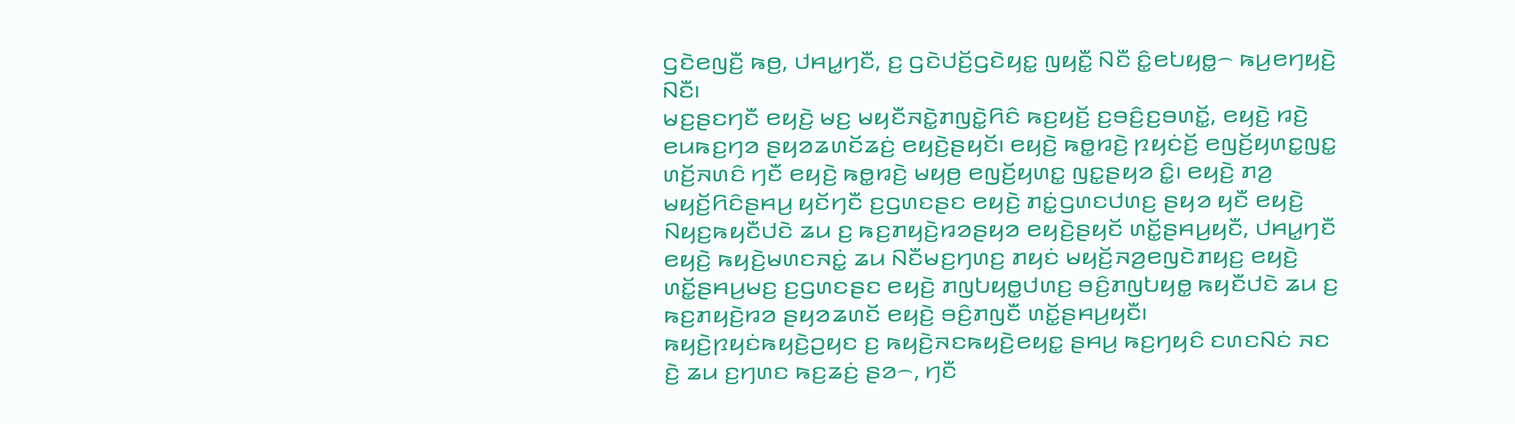ꤞꤢꤧꤕꤜꤢꤪ꤬ ꤒꤥ꤬, ꤓꤌꤣ꤭ꤚꤢꤪ, ꤢ꤬ ꤞꤢꤧꤓꤢꤩ꤬ꤞꤢꤧꤟꤢ꤭ ꤜꤟꤢꤪ꤭ ꤡꤢꤪ ꤢꤨ꤭ꤕꤝꤟꤥ꤭꤮ ꤒꤣ꤬ꤕꤚꤟꤢꤧ꤬ ꤡꤢꤪ꤯
ꤗꤢ꤬ꤔꤢꤚꤢꤪ ꤕꤟꤢꤧ꤬ ꤗꤢ꤬ ꤗꤟꤢꤪꤏꤢꤧ꤭ꤊꤜꤢꤧ꤭ꤖꤢꤨ ꤒꤢ꤬ꤟꤢꤩ꤬ ꤢ꤬ꤋꤢꤨ꤬ꤢ꤬ꤋꤛꤢꤩ꤭, ꤕꤟꤢꤧ꤬ ꤙꤢꤧ꤬ ꤕꤣꤒꤢ꤬ꤚꤤ ꤔꤟꤤꤘꤛꤢꤩꤘꤢꤦ꤬ ꤕꤟꤢꤧ꤬ꤔꤟꤢꤩ꤯ ꤕꤟꤢꤧ꤬ ꤒꤥ꤭ꤙꤢꤧ꤬ ꤐꤟꤢꤦꤢꤩ꤬ ꤕꤜꤢꤩ꤬ꤟꤛꤢ꤭ꤜꤢ꤭ ꤛꤢꤩ꤬ꤏꤛꤢꤨ ꤚꤢꤪ ꤕꤟꤢꤧ꤬ ꤒꤥ꤭ꤙꤢꤧ꤬ ꤗꤟꤥ꤬ ꤕꤜꤢꤩ꤬ꤟꤛꤢ꤭ ꤜꤢ꤭ꤔꤟꤤ ꤢꤨ꤭꤯ ꤕꤟꤢꤧ꤬ ꤊꤤ꤬ ꤗꤟꤢꤩ꤬ꤖꤢꤨꤔꤌꤣ꤬ ꤟꤢꤩꤚꤢꤪ ꤢ꤬ꤞꤛꤢꤔꤢ ꤕꤟꤢꤧ꤬ ꤊꤢꤦ꤭ꤞꤛꤢꤓꤛꤢ꤬ ꤔꤟꤤ ꤟꤢꤪ ꤕꤟꤢꤧ꤬ ꤡꤟꤢ꤬ꤒꤟꤢꤪꤓꤢꤧ ꤘꤣ ꤢ꤬ ꤒꤢ꤬ꤊꤟꤢꤧ꤬ꤙꤤꤔꤟꤤ ꤕꤟꤢꤧ꤬ꤔꤟꤢꤩ ꤛꤢꤩ꤭ꤔꤌꤣ꤬ꤟꤢꤪ, ꤓꤌꤣ꤭ꤚꤢꤪ ꤕꤟꤢꤧ꤬ ꤒꤟꤢꤧ꤬ꤗꤛꤢꤏꤢꤦ꤭ ꤘꤣ ꤡꤢꤪꤗꤢ꤬ꤚꤛꤢ꤬ ꤊꤟꤢꤦ ꤗꤟꤢꤩ꤬ꤏꤤ꤬ꤕꤜꤢꤧꤊꤟꤢ꤬ ꤕꤟꤢꤧ꤬ ꤛꤢꤩ꤭ꤔꤌꤣ꤬ꤗꤢ꤬ ꤢ꤬ꤞꤛꤢꤔꤢ ꤕꤟꤢꤧ꤬ ꤊꤜꤝꤟꤥ꤭ꤓꤛꤢ꤬ ꤋꤢꤨ꤬ꤊꤜꤝꤟꤥ꤭ ꤒꤟꤢꤪꤓꤢꤧ ꤘꤣ ꤢ꤬ ꤒꤢ꤬ꤊꤟꤢꤧ꤬ꤙꤤ ꤔꤟꤤꤘꤛꤢꤩ ꤕꤟꤢꤧ꤬ ꤋꤢꤨ꤬ꤊꤜꤢꤪ ꤛꤢꤩ꤭ꤔꤌꤣ꤬ꤟꤢꤪ꤯
ꤒꤟꤢꤧ꤬ꤐꤟꤢꤦꤒꤟꤢꤧ꤬ꤑꤟꤢ ꤢ꤬ ꤒꤟꤢꤧ꤬ꤏꤢꤒꤟꤢꤧ꤬ꤕꤟꤢ꤭ ꤔꤌꤣ꤬ ꤒꤢ꤬ꤚꤟꤢꤨ ꤢꤛꤢꤡꤢꤦ ꤏꤢ ꤢꤧ꤬ ꤘꤣ ꤢ꤬ꤚꤛꤢ ꤒꤢ꤬ꤘꤢꤦ꤬ ꤔꤤ꤮, ꤚꤢꤪ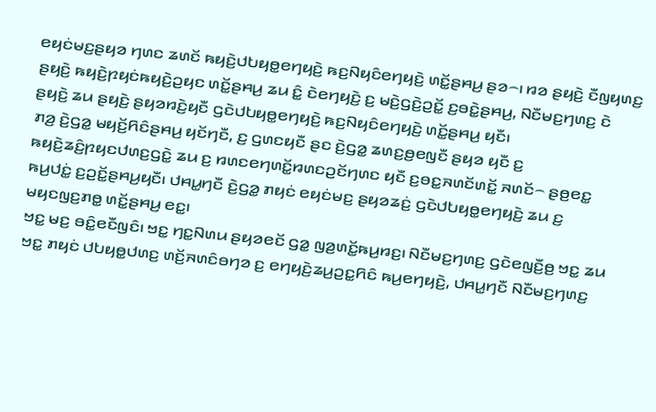ꤕꤟꤢꤦꤗꤢ꤬ꤔꤟꤤ ꤚꤛꤢ ꤘꤛꤢꤩ ꤒꤟꤢꤧ꤬ꤓꤝꤟꤥ꤭ꤕꤚꤟꤢꤧ꤬ ꤒꤢ꤬ꤡꤟꤢꤨꤕꤚꤟꤢꤧ꤬ ꤛꤢꤩ꤭ꤔꤌꤣ꤬ ꤔꤤ꤮꤯ ꤙꤤ ꤔꤟꤢꤧ꤬ ꤢꤪꤜꤟꤛꤢ꤬ ꤔꤟꤢꤧ꤬ ꤒꤟꤢꤧ꤬ꤐꤟꤢꤦꤒꤟꤢꤧ꤬ꤑꤟꤢ ꤛꤢꤩ꤭ꤔꤌꤣ꤬ ꤘꤣ ꤢꤨ꤭ ꤢꤧꤕꤚꤟꤢꤧ꤬ ꤢ꤬ ꤗꤢꤧ꤬ꤞꤢꤧ꤬ꤑꤢꤩ꤭ ꤢ꤬ꤋꤢꤧ꤭ꤔꤌꤣ꤬, ꤡꤢꤪꤗꤢ꤬ꤚꤛꤢ꤬ ꤢꤧ ꤔꤟꤢꤧ꤬ ꤘꤣ ꤔꤟꤢꤧ꤬ ꤔꤟꤤꤙꤢꤧ꤬ꤟꤢꤪ ꤞꤢꤧꤓꤝꤟꤥ꤭ꤕꤚꤟꤢꤧ꤬ ꤒꤢ꤬ꤡꤟꤢꤨꤕꤚꤟꤢꤧ꤬ ꤛꤢꤩ꤭ꤔꤌꤣ꤬ ꤟꤢꤪ꤯
ꤊꤤ꤬ ꤢꤧ꤬ꤞꤤ꤭ ꤗꤟꤢꤩ꤬ꤖꤢꤨꤔꤌꤣ꤬ ꤟꤢꤩꤚꤢꤪ, ꤢ꤬ ꤞꤛꤢꤟꤢꤪ ꤔꤢ ꤢꤧ꤬ꤞꤤ꤭ ꤘꤛꤢ꤬ꤥ꤬ꤕꤜꤢꤪ ꤔꤟꤤ ꤟꤢꤪ ꤢ꤬ ꤒꤟꤢꤧ꤬ꤘꤢꤨ꤬ꤐꤟꤢꤓꤛꤢ꤬ꤞꤢꤧ꤭ ꤘꤣ ꤢ꤬ ꤙꤛꤢꤕꤚꤛꤢꤩ꤭ꤙꤛꤢꤑꤢꤩꤚꤛꤢ ꤟꤢꤪ ꤢ꤬ꤋꤢ꤭ꤏꤛꤢꤩꤛꤢꤩ꤭ ꤏꤛꤢꤩ꤮ ꤔꤥ꤬ꤕꤢ꤭ ꤒꤣ꤬ꤓꤢꤦ꤭ ꤢ꤬ꤑꤢꤩ꤭ꤔꤌꤣ꤬ꤟꤢꤪ꤯ ꤓꤌꤣ꤭ꤚꤢꤪ ꤢꤧ꤬ꤞꤤ꤭ ꤊꤟꤢꤦ ꤕꤟꤢꤦꤗꤢ꤬ ꤔꤟꤤꤘꤢꤦ꤬ ꤞꤢꤧꤓꤝꤟꤥ꤭ꤕꤚꤟꤢꤧ꤬ ꤘꤣ ꤢ꤬ ꤗꤟꤢꤜꤢ꤬ꤊꤥ꤭ ꤛꤢꤩ꤭ꤔꤌꤣ꤬ ꤕꤢ꤭꤯
ꤠꤢ꤭ ꤗꤢ꤬ ꤋꤢꤨ꤭ꤕꤢꤪꤜꤢꤨ꤯ ꤠꤢ꤭ ꤚꤢ꤭ꤡꤛꤣ ꤔꤟꤤꤕꤢꤩ ꤞꤤ꤭ ꤜꤤ꤬ꤛꤢꤩ꤭ꤒꤣ꤬ꤙꤢ꤬꤯ ꤡꤢꤪꤗꤢ꤬ꤚꤛꤢ꤬ ꤞꤢꤧꤕꤜꤢꤪ꤬ꤥ꤬ ꤠꤢ꤭ ꤘꤣ ꤠꤢ꤭ ꤊꤟꤢꤦ ꤓꤝꤟꤥ꤭ꤓꤛꤢ꤬ ꤛꤢꤩ꤬ꤏꤛꤢꤨꤋꤚꤤ ꤢ꤬ ꤕꤚꤟꤢꤧ꤬ꤘꤣ꤬ꤑꤢ꤭ꤖꤢꤨ ꤒꤣ꤬ꤕꤚꤟꤢꤧ꤬, ꤓꤌꤣ꤭ꤚꤢꤪ ꤡꤢꤪꤗꤢ꤬ꤚꤛꤢ꤬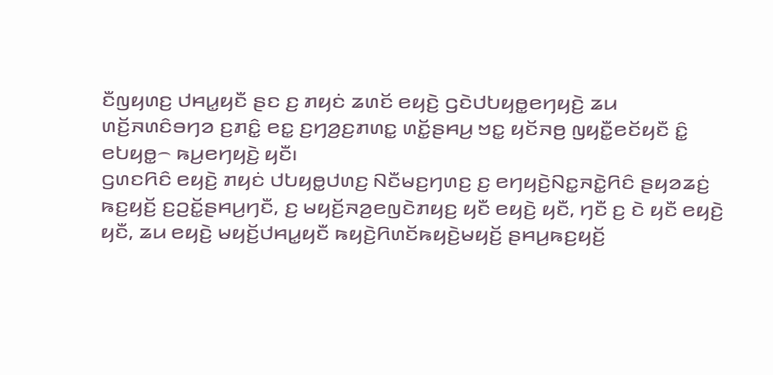ꤢꤪꤜꤟꤛꤢ꤬ ꤓꤌꤣ꤭ꤟꤢꤪ ꤔꤢ ꤢ꤬ ꤊꤟꤢꤦ ꤘꤛꤢꤩ ꤕꤟꤢꤧ꤬ ꤞꤢꤧꤓꤝꤟꤥ꤭ꤕꤚꤟꤢꤧ꤬ ꤘꤣ ꤛꤢꤩ꤬ꤏꤛꤢꤨꤋꤚꤤ ꤢ꤬ꤊꤢꤨ꤭ ꤕꤢ꤭ ꤢ꤬ꤚꤤ꤬ꤢ꤬ꤊꤛꤢ꤭ ꤛꤢꤩ꤭ꤔꤌꤣ꤬ ꤠꤢ꤭ ꤟꤢꤩꤏꤥ꤬ ꤜꤟꤢꤪ꤭ꤕꤢꤩꤟꤢꤪ ꤢꤨ꤭ ꤕꤝꤟꤥ꤭꤮ ꤒꤣ꤬ꤕꤚꤟꤢꤧ꤬ ꤟꤢꤪ꤯
ꤞꤛꤢꤖꤢꤨ ꤕꤟꤢꤧ꤬ ꤊꤟꤢꤦ ꤓꤝꤟꤥ꤭ꤓꤛꤢ꤬ ꤡꤢꤪꤗꤢ꤬ꤚꤛꤢ꤬ ꤢ꤬ ꤕꤚꤟꤢꤧ꤬ꤡꤢ꤭ꤏꤢꤧ꤭ꤖꤢꤨ ꤔꤟꤤꤘꤢꤦ꤬ ꤒꤢ꤬ꤟꤢꤩ꤬ ꤢ꤬ꤑꤢꤩ꤭ꤔꤌꤣ꤬ꤚꤢꤪ, ꤢ꤬ ꤗꤟꤢꤩ꤬ꤏꤤ꤬ꤕꤜꤢꤧꤊꤟꤢ꤬ ꤟꤢꤪ ꤕꤟꤢꤧ꤬ ꤟꤢꤪ, ꤚꤢꤪ ꤢ꤬ ꤢꤧ ꤟꤢꤪ ꤕꤟꤢꤧ꤬ ꤟꤢꤪ, ꤘꤣ ꤕꤟꤢꤧ꤬ ꤗꤟꤢꤩ꤬ꤓꤌꤣ꤭ꤟꤢꤪ ꤒꤟꤢꤧ꤬ꤖꤛꤢꤩꤒꤟꤢꤧ꤬ꤗꤟꤢꤩ꤬ ꤔꤌꤣ꤬ꤒꤢ꤬ꤟꤢꤩ꤬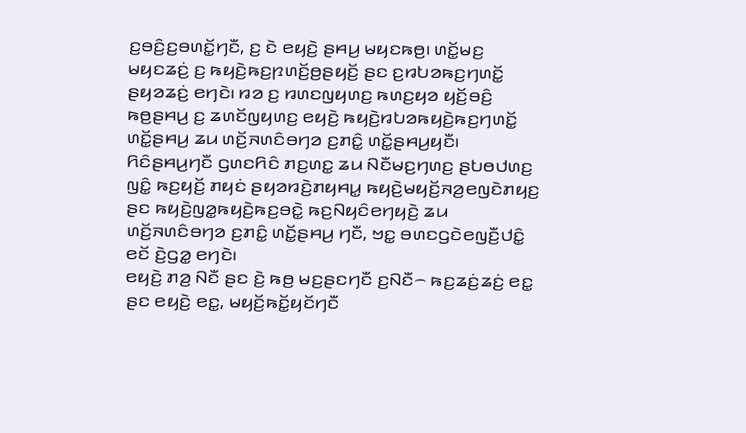ꤢ꤬ꤋꤢꤨ꤬ꤢ꤬ꤋꤛꤢꤩ꤭ꤚꤢꤪ, ꤢ꤬ ꤢꤧ ꤕꤟꤢꤧ꤬ ꤔꤌꤣ꤬ ꤗꤟꤢꤒꤥ꤬꤯ ꤛꤢꤩ꤭ꤗꤢ꤬ ꤗꤟꤢꤘꤢꤦ꤬ ꤢ꤬ ꤒꤟꤢꤧ꤬ꤒꤢ꤬ꤐꤛꤢꤩ꤬ꤥ꤬ꤔꤟꤢꤩ꤬ ꤔꤢ ꤢ꤬ꤙꤝꤤꤒꤢ꤬ꤚꤛꤢꤩ꤭ ꤔꤟꤤꤘꤢꤦ꤬ ꤕꤚꤢꤧ꤯ ꤙꤤ ꤢ꤬ ꤙꤛꤢꤜꤟꤛꤢ꤬ ꤒꤛꤢ꤬ꤟꤤ ꤟꤢꤩ꤬ꤋꤢꤨ꤬ ꤒꤥ꤬ꤔꤌꤣ꤬ ꤢ꤬ ꤘꤛꤢꤩꤜꤟꤛꤢ꤬ ꤕꤟꤢꤧ꤬ ꤒꤟꤢꤧ꤬ꤙꤝꤤꤒꤟꤢꤧ꤬ꤒꤢ꤬ꤚꤛꤢꤩ꤭ ꤛꤢꤩ꤭ꤔꤌꤣ꤬ ꤘꤣ ꤛꤢꤩ꤬ꤏꤛꤢꤨꤋꤚꤤ ꤢ꤬ꤊꤢꤨ꤭ ꤛꤢꤩ꤭ꤔꤌꤣ꤬ꤟꤢꤪ꤯
ꤖꤢꤨꤔꤌꤣ꤬ꤚꤢꤪ ꤞꤛꤢꤖꤢꤨ ꤊꤢ꤬ꤛꤢ꤭ ꤘꤣ ꤡꤢꤪꤗꤢ꤬ꤚꤛꤢ꤬ ꤔꤝꤥꤓꤛꤢ꤬ ꤜꤢꤨ꤭ ꤒꤢ꤬ꤟꤢꤩ꤬ ꤊꤟꤢꤦ ꤔꤟꤤꤙꤢꤧ꤬ꤊꤟꤌꤣ꤭ ꤒꤟꤢꤧ꤬ꤗꤟꤢꤩ꤬ꤏꤤ꤬ꤕꤜꤢꤧꤊꤟꤢ꤬ ꤔꤢ ꤒꤟꤢꤧ꤬ꤜꤤ꤭ꤒꤟꤢꤧ꤬ꤒꤢ꤬ꤋꤢꤧ꤭ ꤒꤢ꤬ꤡꤟꤢꤨꤕꤚꤟꤢꤧ꤬ ꤘꤣ ꤛꤢꤩ꤬ꤏꤛꤢꤨꤋꤚꤤ ꤢ꤬ꤊꤢꤨ꤭ ꤛꤢꤩ꤭ꤔꤌꤣ꤬ ꤚꤢꤪ, ꤠꤢ꤭ ꤋꤛꤢꤞꤢꤧꤕꤜꤢꤪ꤬ꤓꤢꤨ꤭ ꤕꤢꤩ ꤢꤧ꤬ꤞꤤ꤭ ꤕꤚꤢꤧ꤯
ꤕꤟꤢꤧ꤬ ꤊꤤ꤬ ꤡꤢꤪ ꤔꤢ ꤢꤧ꤬ ꤒꤥ꤬ ꤗꤢ꤬ꤔꤢꤚꤢꤪ ꤢ꤬ꤡꤢꤪ꤮ ꤒꤢ꤬ꤘꤢꤦ꤬ꤘꤢꤦ꤬ ꤕꤢ꤭ ꤔꤢ ꤕꤟꤢꤧ꤬ ꤕꤢ꤭, ꤗꤟꤢꤩ꤬ꤒꤢꤩ꤭ꤟꤢꤩꤚꤢꤪ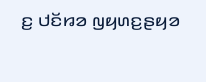ꤢ꤬ ꤓꤢꤩꤙꤤ ꤜꤟꤛꤢ꤬ꤔꤟꤤ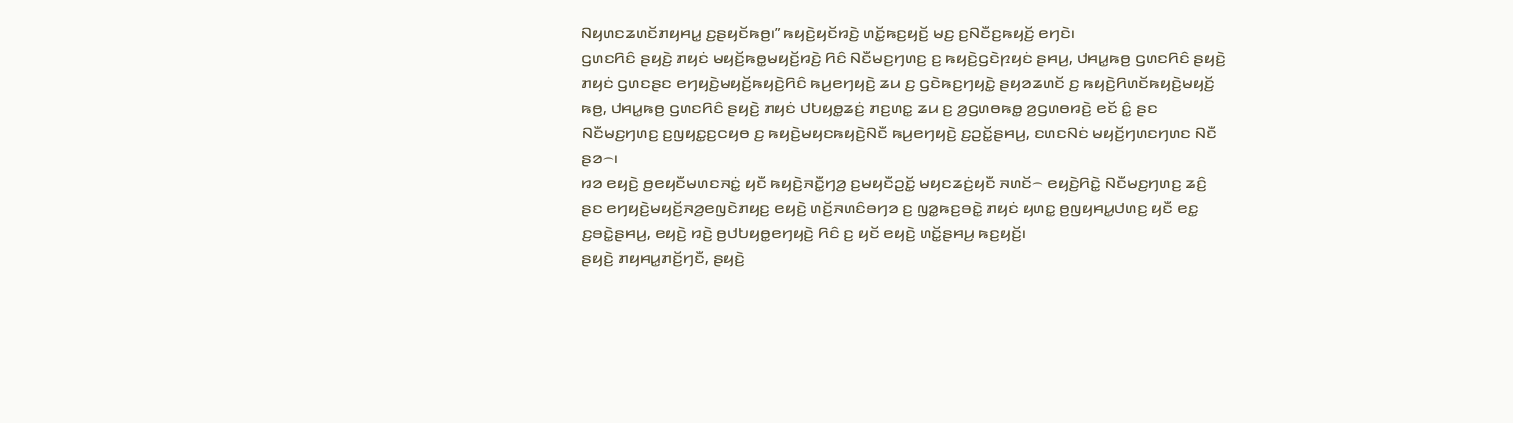ꤡꤟꤛꤢꤘꤛꤢꤩꤊꤟꤌꤣ꤭ ꤢ꤬ꤔꤟꤢꤩꤒꤥ꤬꤯” ꤒꤟꤢꤧ꤬ꤟꤢꤩꤙꤢꤧ꤬ ꤛꤢꤩ꤭ꤒꤢ꤬ꤟꤢꤩ꤬ ꤗꤢ꤬ ꤢ꤬ꤡꤢꤪꤢ꤬ꤒꤟꤢꤩ꤬ ꤕꤚꤢꤧ꤯
ꤞꤛꤢꤖꤢꤨ ꤔꤟꤢꤧ꤬ ꤊꤟꤢꤦ ꤗꤟꤢꤩ꤬ꤒꤥ꤭ꤗꤟꤢꤩ꤬ꤙꤢꤧ꤬ ꤖꤢꤨ ꤡꤢꤪꤗꤢ꤬ꤚꤛꤢ꤬ ꤢ꤬ ꤒꤟꤢꤧ꤬ꤞꤢꤧꤐꤟꤢꤦ ꤔꤌꤣ꤬, ꤓꤌꤣ꤭ꤒꤥ꤬ ꤞꤛꤢꤖꤢꤨ ꤔꤟꤢꤧ꤬ ꤊꤟꤢꤦ ꤞꤛꤢꤔꤢ ꤕꤚꤟꤢꤧ꤬ꤗꤟꤢꤩ꤬ꤒꤟꤢꤧ꤬ꤖꤢꤨ ꤒꤣ꤬ꤕꤚꤟꤢꤧ꤬ ꤘꤣ ꤢ꤬ ꤞꤢꤧꤒꤢ꤬ꤚꤟꤢꤧ꤭ ꤔꤟꤤꤘꤛꤢꤩ ꤢ꤬ ꤒꤟꤢꤧ꤬ꤖꤛꤢꤩꤒꤟꤢꤧ꤬ꤗꤟꤢꤩ꤬ ꤒꤥ꤬, ꤓꤌꤣ꤭ꤒꤥ꤬ ꤞꤛꤢꤖꤢꤨ ꤔꤟꤢꤧ꤬ ꤊꤟꤢꤦ ꤓꤝꤟꤥ꤭ꤘꤢꤦ꤬ ꤊꤢ꤬ꤛꤢ꤭ ꤘꤣ ꤢ꤬ ꤤ꤬ꤞꤛꤥꤒꤥ꤭ ꤤ꤬ꤞꤛꤥꤙꤢꤧ꤬ ꤕꤢꤩ ꤢꤨ꤭ ꤔꤢ ꤡꤢꤪꤗꤢ꤬ꤚꤛꤢ꤬ ꤢ꤬ꤜꤟꤢ꤭ꤢ꤬ꤍꤟꤥ ꤢ꤬ ꤒꤟꤢꤧ꤬ꤗꤟꤢꤒꤟꤢꤧ꤬ꤡꤢꤪ ꤒꤣ꤬ꤕꤚꤟꤢꤧ꤬ ꤢ꤬ꤑꤢꤩ꤭ꤔꤌꤣ꤬, ꤢꤛꤢꤡꤢꤦ ꤗꤟꤢꤩ꤬ꤚꤛꤢꤚꤛꤢ ꤡꤢꤪ ꤔꤤ꤮꤯
ꤙꤤ ꤕꤟꤢꤧ꤬ ꤥ꤬ꤕꤟꤢꤪꤗꤛꤢꤏꤢꤦ꤭ ꤟꤢꤪ ꤒꤟꤢꤧ꤬ꤏꤢꤪ꤭ꤚꤤ꤬ ꤢ꤬ꤗꤟꤢꤪꤑꤢꤩ꤭ ꤗꤟꤢꤘꤢꤦ꤬ꤟꤢꤪ ꤏꤛꤢꤩ꤮ ꤕꤟꤢꤧ꤬ꤖꤢꤧ꤭ ꤡꤢꤪꤗꤢ꤬ꤚꤛꤢ꤬ ꤘꤢꤨ꤬ ꤔꤢ ꤕꤚꤟꤢꤧ꤬ꤗꤟꤢꤩ꤬ꤏꤤ꤬ꤕꤜꤢꤧꤊꤟꤢ꤬ ꤕꤟꤢꤧ꤬ ꤛꤢꤩ꤬ꤏꤛꤢꤨꤋꤚꤤ ꤢ꤬ ꤜꤤ꤭ꤒꤢ꤬ꤋꤢꤧ꤭ ꤊꤟꤢꤦ ꤟꤛꤢ꤭ ꤥ꤬ꤜꤟꤌꤣ꤭ꤓꤛꤢ꤬ ꤟꤢꤪ ꤕꤢ꤭ ꤢ꤬ꤋꤢꤧ꤭ꤔꤌꤣ꤬, ꤕꤟꤢꤧ꤬ ꤙꤢꤧ꤬ ꤥ꤬ꤓꤝꤟꤥ꤭ꤕꤚꤟꤢꤧ꤬ ꤖꤢꤨ ꤢ꤬ ꤟꤢꤩ ꤕꤟꤢꤧ꤬ ꤛꤢꤩ꤭ꤔꤌꤣ꤬ ꤒꤢ꤬ꤟꤢꤩ꤬꤯
ꤔꤟꤢꤧ꤬ ꤊꤟꤌꤣ꤭ꤊꤢꤩ꤬ꤚꤢꤪ, ꤔꤟꤢꤧ꤬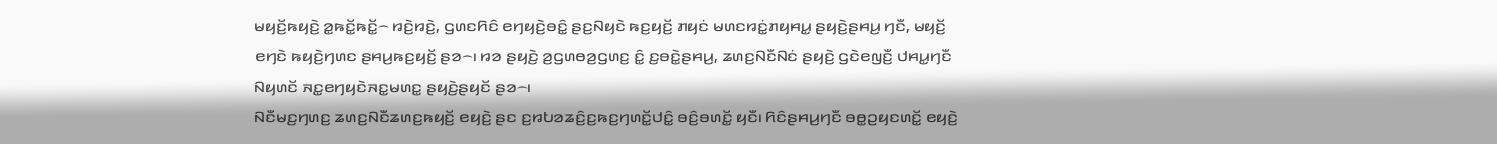ꤗꤟꤢꤩ꤬ꤒꤟꤢꤧ꤬ ꤤ꤭ꤒꤢꤩ꤭ꤒꤢꤩ꤭꤮ ꤙꤢꤧ꤬ꤙꤢꤧ꤬, ꤞꤛꤢꤖꤢꤨ ꤕꤚꤟꤢꤧ꤬ꤋꤢꤨ꤭ ꤔꤢ꤬ꤡꤟꤢꤧ ꤒꤢ꤬ꤟꤢꤩ꤬ ꤊꤟꤢꤦ ꤗꤛꤢꤙꤢꤦ꤭ꤊꤟꤌꤣ꤭ ꤔꤟꤢꤧ꤬ꤔꤌꤣ꤬ ꤚꤢꤪ, ꤗꤟꤢꤩ꤬ ꤕꤚꤢꤧ ꤒꤟꤢꤧ꤬ꤚꤛꤢ ꤔꤌꤣ꤬ꤒꤢ꤬ꤟꤢꤩ꤬ ꤔꤤ꤮꤯ ꤙꤤ ꤔꤟꤢꤧ꤬ ꤤ꤬ꤞꤛꤥꤤ꤬ꤞꤛꤢ꤬ ꤢꤨ꤭ ꤢ꤬ꤋꤢꤧ꤭ꤔꤌꤣ꤬, ꤘꤛꤢ꤬ꤡꤢꤪꤡꤢꤦ ꤔꤟꤢꤧ꤬ ꤞꤢꤧꤕꤜꤢꤪ꤬ ꤓꤌꤣ꤭ꤚꤢꤪ ꤡꤟꤛꤢꤩ ꤏꤢ꤭ꤕꤚꤟꤢꤧꤏꤢ꤭ꤗꤛꤢ꤭ ꤔꤟꤢꤧ꤬ꤔꤟꤢꤩ ꤔꤤ꤮꤯
ꤡꤢꤪꤗꤢ꤬ꤚꤛꤢ꤬ ꤘꤛꤢ꤬ꤡꤢꤪꤘꤛꤢ꤬ꤒꤟꤢꤩ꤬ ꤕꤟꤢꤧ꤬ ꤔꤢ ꤢ꤬ꤙꤝꤤꤘꤢꤨ꤬ꤢ꤬ꤒꤢ꤬ꤚꤛꤢꤩ꤭ꤓꤢꤨ꤭ ꤋꤢꤨ꤬ꤋꤛꤢꤩ꤭ ꤟꤢꤪ꤯ ꤖꤢꤨꤔꤌꤣ꤬ꤚꤢꤪ ꤋꤥ꤭ꤑꤟꤢꤛꤢꤩ꤭ ꤕꤟꤢꤧ꤬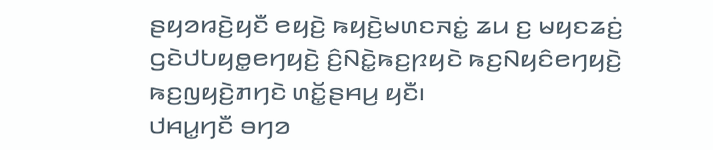ꤔꤟꤤꤙꤢꤧ꤬ꤟꤢꤪ ꤕꤟꤢꤧ꤬ ꤒꤟꤢꤧ꤬ꤗꤛꤢꤏꤢꤦ꤭ ꤘꤣ ꤢ꤬ ꤗꤟꤢꤘꤢꤦ꤬ ꤞꤢꤧꤓꤝꤟꤥ꤭ꤕꤚꤟꤢꤧ꤬ ꤢꤨ꤬ꤡꤢꤧ꤭ꤒꤢ꤬ꤐꤟꤢꤧ ꤒꤢ꤬ꤡꤟꤢꤨꤕꤚꤟꤢꤧ꤬ ꤒꤢ꤬ꤜꤟꤢꤧ꤬ꤊꤚꤢꤧ ꤛꤢꤩ꤭ꤔꤌꤣ꤬ ꤟꤢꤪ꤯
ꤓꤌꤣ꤭ꤚꤢꤪ ꤋꤚꤤ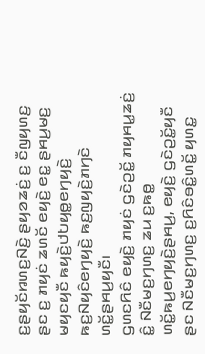ꤢ꤬ꤔꤟꤢꤩꤙꤛꤢ꤬ꤡꤢꤧ꤬ ꤔꤟꤤꤘꤢꤦ꤬ ꤢ꤬ ꤢꤪꤜꤟꤛꤢ꤬ ꤔꤢ ꤢ꤬ ꤊꤟꤢꤦ ꤘꤛꤢꤩ ꤕꤟꤢꤧ꤬ ꤕꤢ꤭ ꤔꤌꤣ꤬ꤗꤢ꤬ ꤗꤟꤢꤟꤢꤪ ꤒꤟꤢꤧ꤬ꤓꤝꤟꤥ꤭ꤕꤚꤟꤢꤧ꤬ ꤒꤢ꤬ꤡꤟꤢꤨꤕꤚꤟꤢꤧ꤬ ꤒꤢ꤬ꤜꤟꤢꤧ꤬ꤊꤚꤢꤧ ꤛꤢꤩ꤭ꤔꤌꤣ꤬ꤟꤢꤪ꤯
ꤞꤛꤢꤖꤢꤨ ꤕꤟꤢꤧ꤬ ꤊꤟꤢꤦ ꤞꤢꤧꤑꤢꤩ꤭ ꤊꤟꤌꤣ꤭ꤘꤢꤦ꤬ ꤢꤨ꤭ ꤡꤢꤪꤗꤢ꤬ꤚꤛꤢ꤬ ꤘꤣ ꤢ꤬ꤒꤥ꤭ ꤛꤢꤩ꤭ꤒꤣ꤬ꤕꤚꤟꤢꤧ꤬ꤔꤌꤣ꤬, ꤕꤟꤢꤧ꤬ ꤞꤢꤧꤑꤢꤩ꤭ꤟꤢꤪ ꤔꤢ ꤡꤢꤪꤗꤢ꤬ꤚꤛꤢ꤬ ꤢ꤬ꤖꤢꤨꤋꤢꤨ꤭ꤛꤢꤩ꤭ ꤟꤛꤢ꤭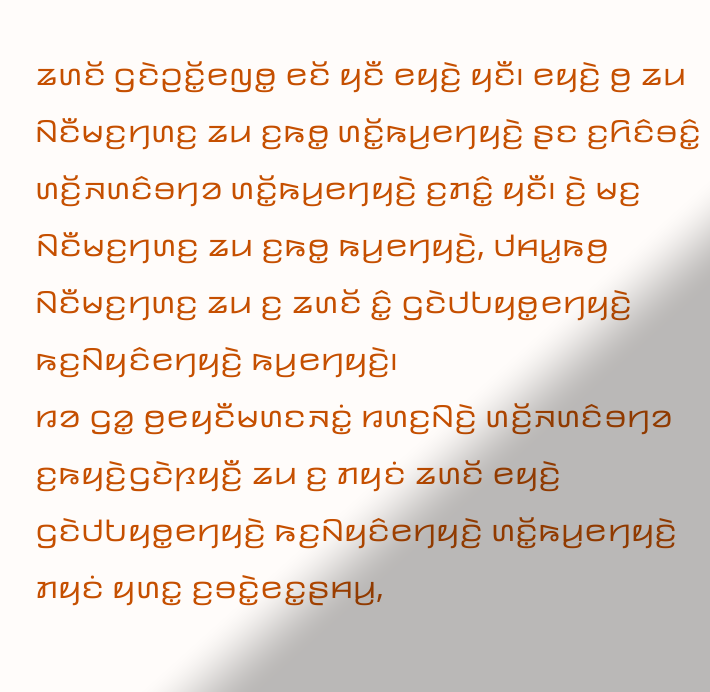ꤘꤛꤢꤩ ꤞꤢꤧꤑꤢꤩ꤭ꤕꤜꤥ꤭ ꤕꤢꤩ ꤟꤢꤪ ꤕꤟꤢꤧ꤬ ꤟꤢꤪ꤯ ꤕꤟꤢꤧ꤬ ꤥ꤬ ꤘꤣ ꤡꤢꤪꤗꤢ꤬ꤚꤛꤢ꤬ ꤘꤣ ꤢ꤬ꤒꤥ꤭ ꤛꤢꤩ꤭ꤒꤣ꤬ꤕꤚꤟꤢꤧ꤬ ꤔꤢ ꤢ꤬ꤖꤢꤨꤋꤢꤨ꤭ ꤛꤢꤩ꤬ꤏꤛꤢꤨꤋꤚꤤ ꤛꤢꤩ꤭ꤒꤣ꤬ꤕꤚꤟꤢꤧ꤬ ꤢ꤬ꤊꤢꤨ꤭ ꤟꤢꤪ꤯ ꤢꤧ꤬ ꤗꤢ꤬ ꤡꤢꤪꤗꤢ꤬ꤚꤛꤢ꤬ ꤘꤣ ꤢ꤬ꤒꤥ꤭ ꤒꤣ꤬ꤕꤚꤟꤢꤧ꤬, ꤓꤌꤣ꤭ꤒꤥ꤬ ꤡꤢꤪꤗꤢ꤬ꤚꤛꤢ꤬ ꤘꤣ ꤢ꤬ ꤘꤛꤢꤩ ꤢꤨ꤭ ꤞꤢꤧꤓꤝꤟꤥ꤭ꤕꤚꤟꤢꤧ꤬ ꤒꤢ꤬ꤡꤟꤢꤨꤕꤚꤟꤢꤧ꤬ ꤒꤣ꤬ꤕꤚꤟꤢꤧ꤬꤯
ꤙꤤ ꤞꤤ꤭ ꤥ꤬ꤕꤟꤢꤪꤗꤛꤢꤏꤢꤦ꤭ ꤙꤛꤢ꤬ꤡꤢꤧ꤬ ꤛꤢꤩ꤬ꤏꤛꤢꤨꤋꤚꤤ ꤢ꤬ꤒꤟꤢꤧ꤬ꤞꤢꤧꤐꤟꤢꤪ꤬ ꤘꤣ ꤢ꤬ ꤊꤟꤢꤦ ꤘꤛꤢꤩ ꤕꤟꤢꤧ꤬ ꤞꤢꤧꤓꤝꤟꤥ꤭ꤕꤚꤟꤢꤧ꤬ ꤒꤢ꤬ꤡꤟꤢꤨꤕꤚꤟꤢꤧ꤬ ꤛꤢꤩ꤭ꤒꤣ꤬ꤕꤚꤟꤢꤧ꤬ ꤊꤟꤢꤦ ꤟꤛꤢ꤭ ꤢ꤬ꤋꤢꤧ꤭ꤕꤢ꤭ꤔꤌꤣ꤬,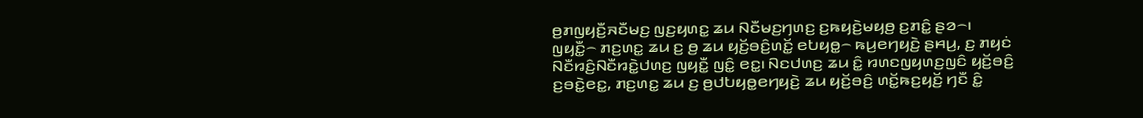ꤥ꤬ꤊꤜꤟꤢꤪ꤬ꤏꤢꤪꤗꤢ꤬ ꤜꤢ꤬ꤟꤛꤢ꤭ ꤘꤣ ꤡꤢꤪꤗꤢ꤬ꤚꤛꤢ꤬ ꤢ꤬ꤒꤟꤢꤧ꤬ꤗꤟꤥ꤬ ꤢ꤬ꤊꤢꤨ꤭ ꤔꤤ꤮꤯
ꤜꤟꤢꤪ꤭꤮ ꤊꤢ꤬ꤛꤢ꤭ ꤘꤣ ꤢ꤬ ꤥ꤬ ꤘꤣ ꤟꤢꤩ꤬ꤋꤢꤨ꤬ꤛꤢꤩ꤭ ꤕꤝꤟꤥ꤭꤮ ꤒꤣ꤬ꤕꤚꤟꤢꤧ꤬ ꤔꤌꤣ꤬, ꤢ꤬ ꤊꤟꤢꤦ ꤡꤢꤪꤙꤢꤨ꤬ꤡꤢꤪꤙꤢꤧ꤭ꤓꤛꤢ꤬ ꤜꤟꤢꤪ꤭ ꤜꤢꤨ꤭ ꤕꤢ꤭꤯ ꤡꤢꤓꤛꤢ꤬ ꤘꤣ ꤢꤨ꤭ ꤙꤛꤢꤜꤟꤛꤢ꤬ꤜꤢꤨ ꤟꤢꤩ꤬ꤋꤢꤨ꤬ ꤢ꤬ꤋꤢꤧ꤭ꤕꤢ꤭, ꤊꤢ꤬ꤛꤢ꤭ ꤘꤣ ꤢ꤬ ꤥ꤬ꤓꤝꤟꤥ꤭ꤕꤚꤟꤢꤧ꤬ ꤘꤣ ꤟꤢꤩ꤬ꤋꤢꤨ꤬ ꤛꤢꤩ꤭ꤒꤢ꤬ꤟꤢꤩ꤬ ꤚꤢꤪ ꤢꤨ꤭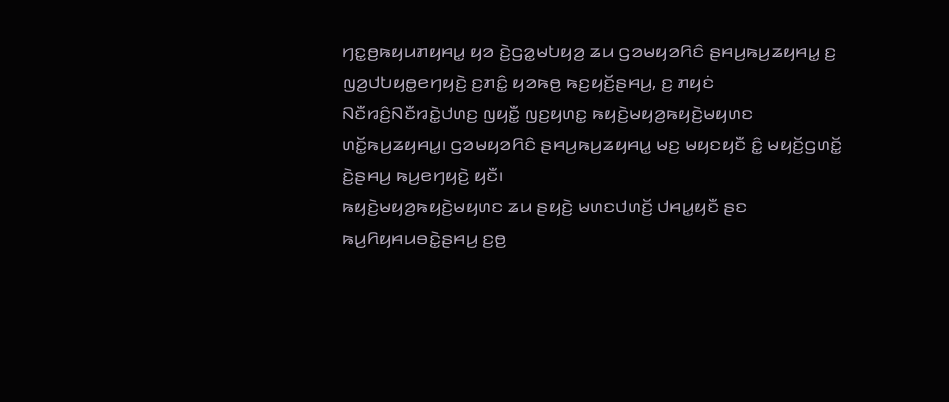ꤚꤢ꤭ꤥ꤬ꤒꤟꤣꤊꤟꤌꤣ꤭ ꤟꤤ ꤢꤧ꤬ꤞꤤ꤭ꤗꤝꤟꤤ꤬ ꤘꤣ ꤞꤤꤗꤟꤤꤖꤢꤨ ꤔꤌꤣ꤬ꤒꤣ꤬ꤘꤟꤌꤣ꤭ ꤢ꤬ ꤜꤤ꤬ꤓꤝꤟꤥ꤭ꤕꤚꤟꤢꤧ꤬ ꤢ꤬ꤊꤢꤨ꤭ ꤟꤤꤒꤥ꤬ ꤒꤢ꤬ꤟꤢꤩ꤬ꤔꤌꤣ꤬, ꤢ꤬ ꤊꤟꤢꤦ ꤡꤢꤪꤙꤢꤨ꤬ꤡꤢꤪꤙꤢꤧ꤭ꤓꤛꤢ꤬ ꤜꤟꤢꤪ꤭ ꤜꤢ꤬ꤟꤛꤢ꤭ ꤒꤟꤢꤧ꤬ꤗꤟꤤ꤬ꤒꤟꤢꤧ꤬ꤗꤟꤛꤢ ꤛꤢꤩ꤭ꤒꤣ꤬ꤘꤟꤌꤣ꤭꤯ ꤞꤤꤗꤟꤤꤖꤢꤨ ꤔꤌꤣ꤬ꤒꤣ꤬ꤘꤟꤌꤣ꤭ ꤗꤢ꤬ ꤗꤟꤢꤟꤢꤪ ꤢꤨ꤭ ꤗꤟꤢꤩ꤬ꤞꤛꤢꤩ꤭ ꤢꤧ꤬ꤔꤌꤣ꤬ ꤒꤣ꤬ꤕꤚꤟꤢꤧ꤬ ꤟꤢꤪ꤯
ꤒꤟꤢꤧ꤬ꤗꤟꤤ꤬ꤒꤟꤢꤧ꤬ꤗꤟꤛꤢ ꤘꤣ ꤔꤟꤢꤧ꤬ ꤗꤛꤢꤓꤛꤢꤩ꤬ ꤓꤌꤣ꤭ꤟꤢꤪ ꤔꤢ ꤒꤣ꤬ꤖꤟꤌꤣꤋꤢꤧ꤭ꤔꤌꤣ꤬ ꤢ꤬ꤥ꤬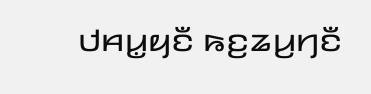ꤓꤌꤣ꤭ꤟꤢꤪ ꤒꤢ꤬ꤘꤣ꤬ꤚꤢꤪ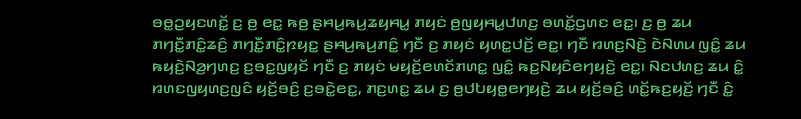ꤋꤥ꤭ꤑꤟꤢꤛꤢꤩ꤭ ꤢ꤬ ꤥ꤬ ꤕꤢ꤭ ꤒꤥ꤬ ꤔꤌꤣ꤬ꤒꤣ꤬ꤘꤟꤌꤣ꤭ ꤊꤟꤢꤦ ꤥ꤬ꤜꤟꤌꤣ꤭ꤓꤛꤢ꤬ ꤋꤛꤢꤩ꤭ꤞꤛꤢ ꤕꤢ꤭꤯ ꤢ꤬ ꤥ꤬ ꤘꤣ ꤊꤚꤢꤪ꤭ꤊꤢꤨ꤭ꤘꤢꤨ꤬ ꤊꤚꤢꤪ꤭ꤊꤢꤨ꤭ꤐꤟꤢ꤭ ꤔꤌꤣ꤬ꤒꤣ꤬ꤊꤢꤨ꤭ ꤚꤢꤪ ꤢ꤬ ꤊꤟꤢꤦ ꤟꤛꤢ꤭ꤓꤢꤩ꤬ ꤕꤢ꤭꤯ ꤚꤢꤪ ꤙꤛꤢ꤬ꤡꤢꤧ꤬ ꤢꤧꤡꤛꤣ ꤜꤢꤨ꤭ ꤘꤣ ꤒꤟꤢꤧ꤬ꤡꤤ꤬ꤚꤛꤢ꤬ ꤢ꤬ꤋꤢ꤭ꤜꤟꤢꤩ ꤚꤢꤪ ꤢ꤬ ꤊꤟꤢꤦ ꤗꤟꤢꤩ꤬ꤕꤛꤢꤩꤊꤛꤢ꤭ ꤜꤢꤨ꤭ ꤒꤢ꤬ꤡꤟꤢꤨꤕꤚꤟꤢꤧ꤬ ꤕꤢ꤭꤯ ꤡꤢꤓꤛꤢ꤬ ꤘꤣ ꤢꤨ꤭ ꤙꤛꤢꤜꤟꤛꤢ꤬ꤜꤢꤨ ꤟꤢꤩ꤬ꤋꤢꤨ꤬ ꤢ꤬ꤋꤢꤧ꤭ꤕꤢ꤭, ꤊꤢ꤬ꤛꤢ꤭ ꤘꤣ ꤢ꤬ ꤥ꤬ꤓꤝꤟꤥ꤭ꤕꤚꤟꤢꤧ꤬ ꤘꤣ ꤟꤢꤩ꤬ꤋꤢꤨ꤬ ꤛꤢꤩ꤭ꤒꤢ꤬ꤟꤢꤩ꤬ ꤚꤢꤪ ꤢꤨ꤭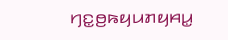ꤚꤢ꤭ꤥ꤬ꤒꤟꤣꤊꤟꤌꤣ꤭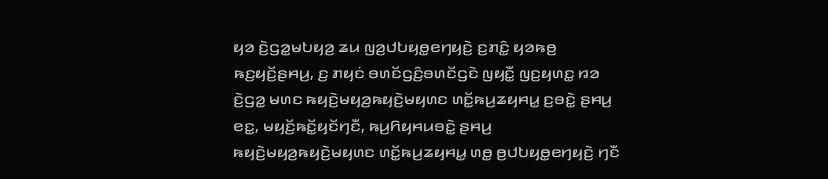ꤟꤤ ꤢꤧ꤬ꤞꤤ꤭ꤗꤝꤟꤤ꤬ ꤘꤣ ꤜꤤ꤬ꤓꤝꤟꤥ꤭ꤕꤚꤟꤢꤧ꤬ ꤢ꤬ꤊꤢꤨ꤭ ꤟꤤꤒꤥ꤬ ꤒꤢ꤬ꤟꤢꤩ꤬ꤔꤌꤣ꤬, ꤢ꤬ ꤊꤟꤢꤦ ꤋꤛꤢꤩꤞꤢꤨ꤬ꤋꤛꤢꤩꤞꤢꤧ ꤜꤟꤢꤪ꤭ ꤜꤢ꤬ꤟꤛꤢ꤭ ꤙꤤ ꤢꤧ꤬ꤞꤤ꤭ ꤗꤛꤢ ꤒꤟꤢꤧ꤬ꤗꤟꤤ꤬ꤒꤟꤢꤧ꤬ꤗꤟꤛꤢ ꤛꤢꤩ꤭ꤒꤣ꤬ꤘꤟꤌꤣ꤭ ꤢ꤬ꤋꤢꤧ꤭ ꤔꤌꤣ꤬ ꤕꤢ꤭, ꤗꤟꤢꤩ꤬ꤒꤢꤩ꤭ꤟꤢꤩꤚꤢꤪ, ꤒꤣ꤬ꤖꤟꤌꤣꤋꤢꤧ꤭ ꤔꤌꤣ꤬ ꤒꤟꤢꤧ꤬ꤗꤟꤤ꤬ꤒꤟꤢꤧ꤬ꤗꤟꤛꤢ ꤛꤢꤩ꤭ꤒꤣ꤬ꤘꤟꤌꤣ꤭ ꤛꤥ꤭ ꤥ꤬ꤓꤝꤟꤥ꤭ꤕꤚꤟꤢꤧ꤬ ꤚꤢꤪ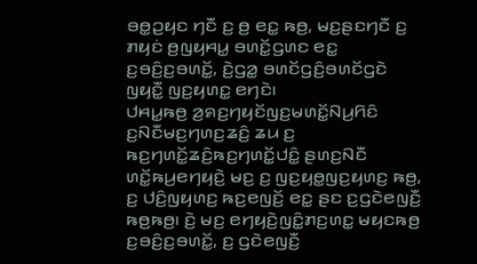ꤋꤥ꤭ꤑꤟꤢ ꤚꤢꤪ ꤢ꤬ ꤥ꤬ ꤕꤢ꤭ ꤒꤥ꤬, ꤗꤢ꤬ꤔꤢꤚꤢꤪ ꤢ꤬ ꤊꤟꤢꤦ ꤥ꤬ꤜꤟꤌꤣ꤭ ꤋꤛꤢꤩ꤭ꤞꤛꤢ ꤕꤢ꤭ ꤢ꤬ꤋꤢꤨ꤬ꤢ꤬ꤋꤛꤢꤩ꤭, ꤢꤧ꤬ꤞꤤ꤭ ꤋꤛꤢꤩꤞꤢꤨ꤬ꤋꤛꤢꤩꤞꤢꤧ ꤜꤟꤢꤪ꤭ ꤜꤢ꤬ꤟꤛꤢ꤭ ꤕꤚꤢꤧ꤯
ꤓꤌꤣ꤭ꤒꤥ꤬ ꤤ꤬ꤎꤢ꤬ꤚꤟꤢꤩꤜꤢ꤬ꤗꤛꤢꤩ꤭ꤡꤣ꤬ꤖꤢꤨ ꤢ꤬ꤡꤢꤪꤗꤢ꤬ꤚꤛꤢ꤬ꤘꤢꤨ꤬ ꤘꤣ ꤢ꤬ ꤒꤢ꤬ꤚꤛꤢꤩ꤭ꤘꤢꤨ꤬ꤒꤢ꤬ꤚꤛꤢꤩ꤭ꤓꤢꤨ꤭ ꤔꤛꤢ꤬ꤡꤢꤪ ꤛꤢꤩ꤭ꤒꤣ꤬ꤕꤚꤟꤢꤧ꤬ ꤗꤢ꤬ ꤢ꤬ ꤜꤢ꤬ꤟꤥ꤭ꤜꤢ꤬ꤟꤛꤢ꤬ ꤒꤥ꤬, ꤢ꤬ ꤓꤢꤨ꤬ꤜꤟꤛꤢ꤬ ꤒꤢ꤬ꤕꤜꤢꤩ꤬ ꤕꤢ꤭ ꤔꤢ ꤢ꤬ꤞꤢꤧꤕꤜꤢꤪ꤬ ꤒꤥ꤬ꤒꤥ꤬꤯ ꤢꤧ꤬ ꤗꤢ꤬ ꤕꤚꤟꤢꤧ꤬ꤜꤢꤨ꤭ꤊꤢ꤬ꤛꤢ꤭ ꤗꤟꤢꤒꤥ꤬ ꤢ꤬ꤋꤢꤨ꤬ꤢ꤬ꤋꤛꤢꤩ꤭, ꤢ꤬ ꤞꤢꤧꤕꤜꤢꤪ꤬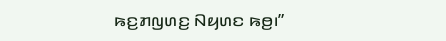ꤒꤢ꤬ꤊꤜꤛꤢ꤬ ꤡꤟꤛꤢ ꤒꤥ꤬꤯”